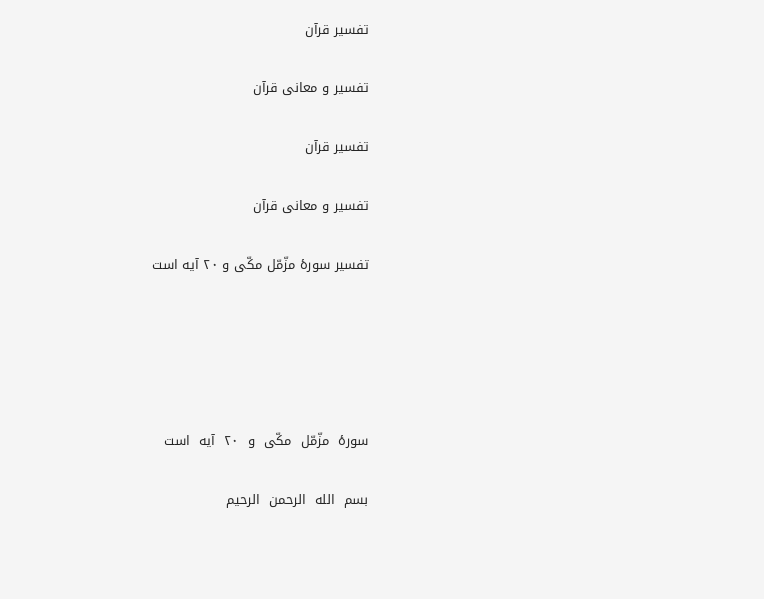تفسیر قرآن

تفسیر و معانی قرآن

تفسیر قرآن

تفسیر و معانی قرآن

تفسیر سورۀ مزّمّل مکّی و ٢٠ آیه است





سورۀ  مزّمّل  مکّی  و  ٢٠  آیه  است

بسم  الله  الرحمن  الرحیم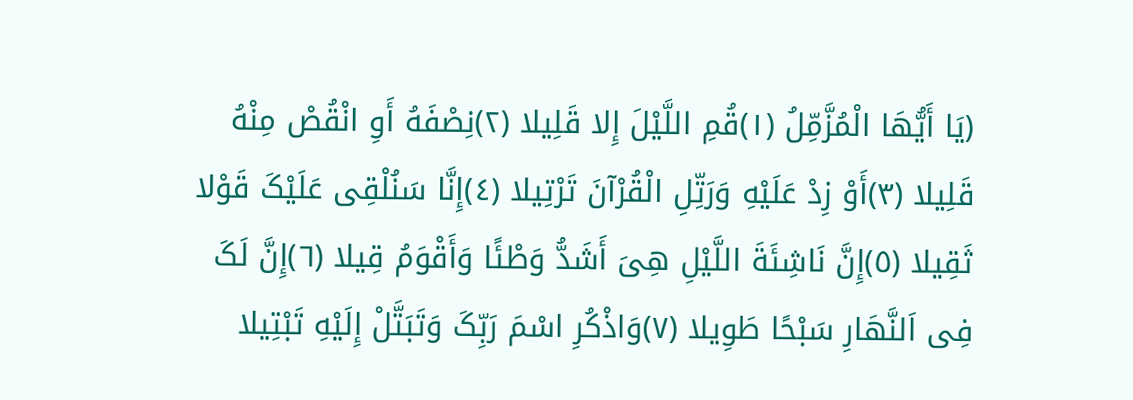(یَا أَیُّهَا الْمُزَّمِّلُ (١)قُمِ اللَّیْلَ إِلا قَلِیلا (٢)نِصْفَهُ أَوِ انْقُصْ مِنْهُ قَلِیلا (٣)أَوْ زِدْ عَلَیْهِ وَرَتِّلِ الْقُرْآنَ تَرْتِیلا (٤)إِنَّا سَنُلْقِی عَلَیْکَ قَوْلا ثَقِیلا (٥)إِنَّ نَاشِئَةَ اللَّیْلِ هِیَ أَشَدُّ وَطْئًا وَأَقْوَمُ قِیلا (٦)إِنَّ لَکَ فِی اَلنَّهَارِ سَبْحًا طَوِیلا (٧)وَاذْکُرِ اسْمَ رَبِّکَ وَتَبَتَّلْ إِلَیْهِ تَبْتِیلا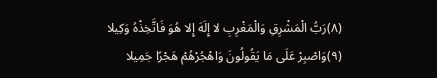(٨)رَبُّ الْمَشْرِقِ وَالْمَغْرِبِ لا إِلَهَ إِلا هُوَ فَاتَّخِذْهُ وَکِیلا (٩)وَاصْبِرْ عَلَى مَا یَقُولُونَ وَاهْجُرْهُمْ هَجْرًا جَمِیلا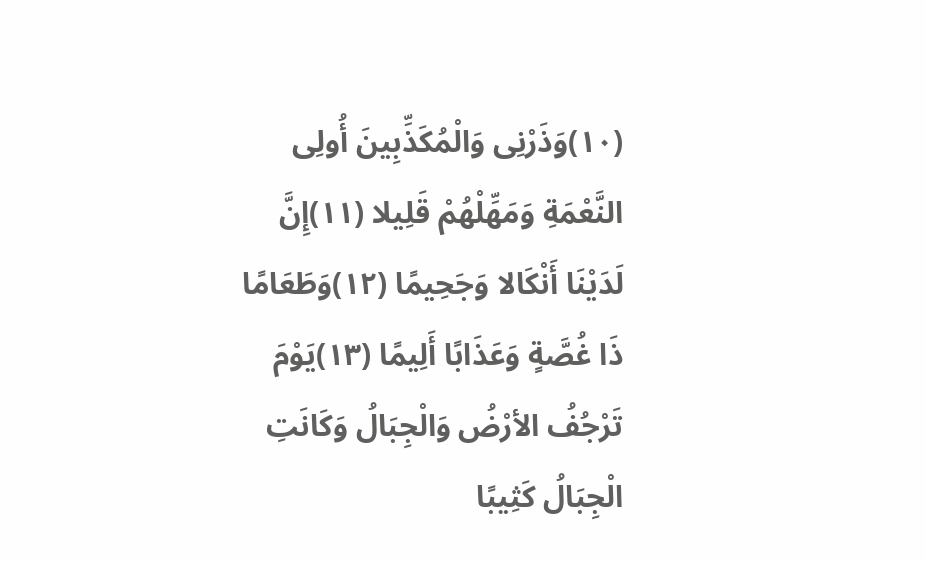(١٠)وَذَرْنِی وَالْمُکَذِّبِینَ أُولِی النَّعْمَةِ وَمَهِّلْهُمْ قَلِیلا (١١)إِنَّ لَدَیْنَا أَنْکَالا وَجَحِیمًا (١٢)وَطَعَامًا ذَا غُصَّةٍ وَعَذَابًا أَلِیمًا (١٣)یَوْمَ تَرْجُفُ الأرْضُ وَالْجِبَالُ وَکَانَتِ الْجِبَالُ کَثِیبًا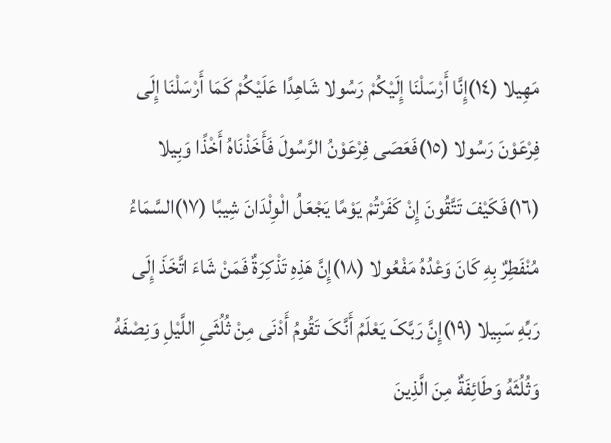مَهِیلا (١٤)إِنَّا أَرْسَلْنَا إِلَیْکُمْ رَسُولا شَاهِدًا عَلَیْکُمْ کَمَا أَرْسَلْنَا إِلَى فِرْعَوْنَ رَسُولا (١٥)فَعَصَى فِرْعَوْنُ الرَّسُولَ فَأَخَذْنَاهُ أَخْذًا وَبِیلا (١٦)فَکَیْفَ تَتَّقُونَ إِنْ کَفَرْتُمْ یَوْمًا یَجْعَلُ الْوِلْدَانَ شِیبًا (١٧)السَّمَاءُ مُنْفَطِرٌ بِهِ کَانَ وَعْدُهُ مَفْعُولا (١٨)إِنَّ هَذِهِ تَذْکِرَةٌ فَمَنْ شَاءَ اتَّخَذَ إِلَى رَبِّهِ سَبِیلا (١٩)إِنَّ رَبَّکَ یَعْلَمُ أَنَّکَ تَقُومُ أَدْنَى مِنْ ثُلُثَیِ اللَّیْلِ وَنِصْفَهُ وَثُلُثَهُ وَطَائِفَةٌ مِنَ الَّذِینَ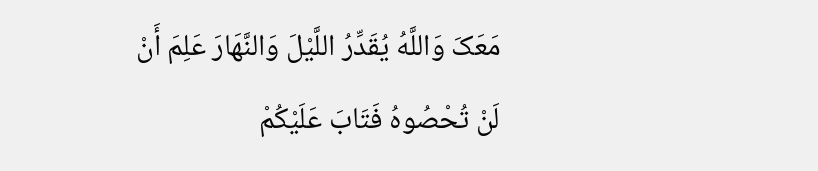مَعَکَ وَاللَّهُ یُقَدِّرُ اللَّیْلَ وَالنَّهَارَ عَلِمَ أَنْ لَنْ تُحْصُوهُ فَتَابَ عَلَیْکُمْ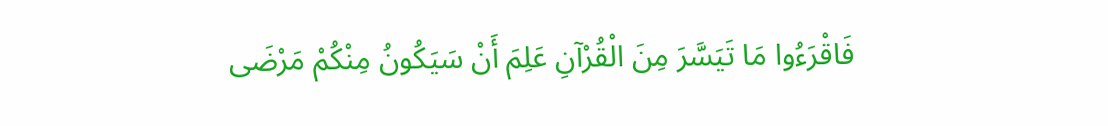فَاقْرَءُوا مَا تَیَسَّرَ مِنَ الْقُرْآنِ عَلِمَ أَنْ سَیَکُونُ مِنْکُمْ مَرْضَى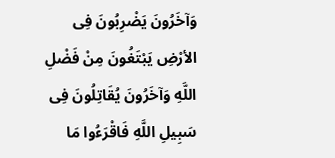وَآخَرُونَ یَضْرِبُونَ فِی الأرْضِ یَبْتَغُونَ مِنْ فَضْلِ اللَّهِ وَآخَرُونَ یُقَاتِلُونَ فِی سَبِیلِ اللَّهِ فَاقْرَءُوا مَا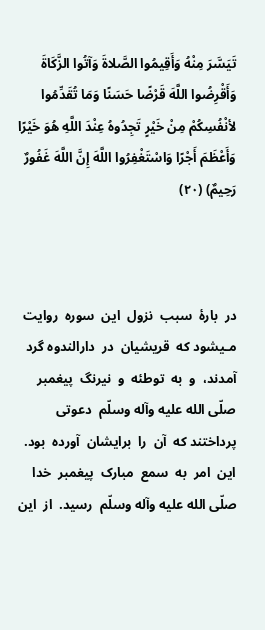تَیَسَّرَ مِنْهُ وَأَقِیمُوا الصَّلاةَ وَآتُوا الزَّکَاةَ وَأَقْرِضُوا اللَّهَ قَرْضًا حَسَنًا وَمَا تُقَدِّمُوا لأنْفُسِکُمْ مِنْ خَیْرٍ تَجِدُوهُ عِنْدَ اللَّهِ هُوَ خَیْرًا وَأَعْظَمَ أَجْرًا وَاسْتَغْفِرُوا اللَّهَ إِنَّ اللَّهَ غَفُورٌ رَحِیمٌ) (٢٠)



در  بارۀ  سبب  نزول  این  سوره  روایت  مـیشود که  قریشیان  در  دارالندوه گرد  آمدند،  و  به  توطئه  و  نیرنگ  پیغمبر  صلّی الله علیه وآله وسلّم  دعوتی  پرداختند که  آن  را  برایشان  آورده  بود.  این  امر  به  سمع  مبارک  پیغمبر  خدا  صلّی الله علیه وآله وسلّم  رسید.  از  این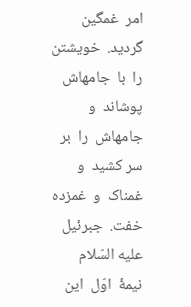امر  غمگین گردید.  خویشتن  را  با  جامهاش  پوشاند  و  جامهاش  را  بر  سر کشید  و  غمناک  و  غمزده  خفت.  جبرئیل  علیه السّلام  نیمۀ  اوّل  این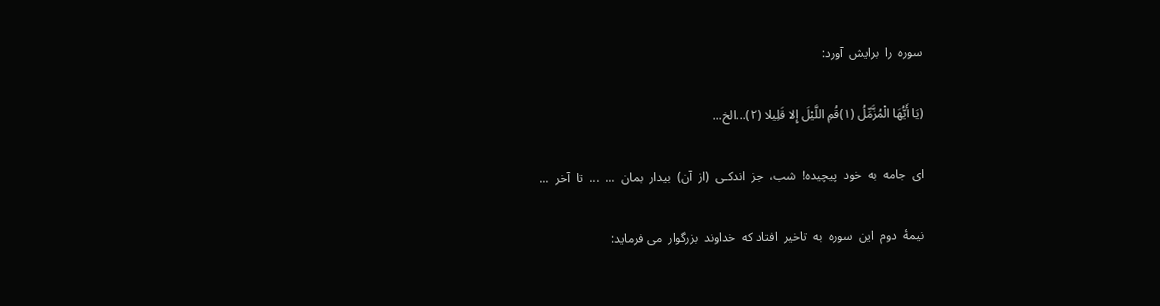سوره  را  برایش  آورد:

(یَا أَیُّهَا الْمُزَّمِّلُ (١)قُمِ اللَّیْلَ إِلا قَلِیلا (٢)...الخ...

ای  جامه  به  خود  پیچیده!  شب،  جز  اندکـی  (از  آن)  بیدار  بمان  ...  ...  تا  آخر  ...

نیمۀ  دوم  این  سوره  به  تاخیر  افتاد که  خداوند  بزرگوار  می فرماید: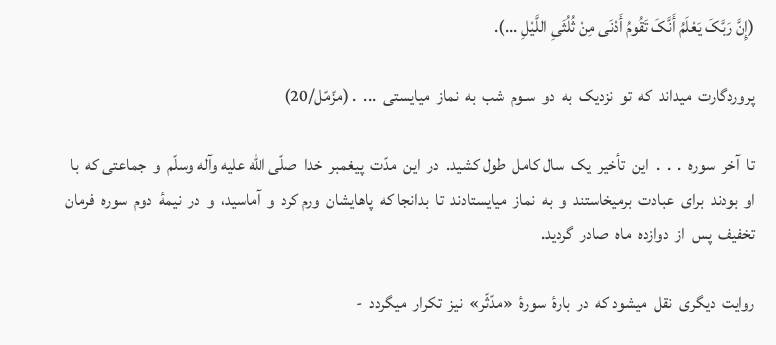(إِنَّ رَبَّکَ یَعْلَمُ أَنَّکَ تَقُومُ أَدْنَى مِنْ ثُلُثَیِ اللَّیْلِ ...).

پروردگارت  میداند  که  تو  نزدیک  به  دو  سـوم  شب  به  نماز  میایستی  ...  . (مزّمّل/20)

تا  آخر  سوره  .  .  .  این  تأخیر  یک  سال کامل  طول کشید.  در  این  مدّت  پیغمبر  خدا  صلّی الله علیه وآله وسلّم  و  جماعتی که  با  او  بودند  برای  عبادت  برمیخاستند  و  به  نماز  میایستادند  تا  بدانجا که  پاهایشان  ورم کرد  و  آماسید،  و  در  نیمۀ  دوم  سوره  فرمان  تخفیف  پس  از  دوازده  ماه  صادر  گردید.

روایت  دیگری  نقل  میشود که  در  بارۀ  سورۀ  «مدّثّر»  نیز  تکرار  میگردد  -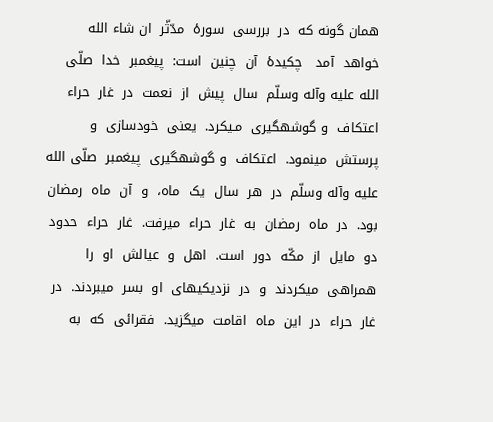همان گونه که  در  بررسی  سورۀ  مدّثّر  ان شاء الله  خواهد  آمد   چکیدۀ  آن  چنین  است:  پیغمبر  خدا  صلّی الله علیه وآله وسلّم  سال  پیش  از  نعمت  در  غار  حراء  اعتکاف  و گوشهگیری  مـیکرد.  یعنی  خودسازی  و  پرستش  مینمود.  اعتکاف  و گوشهگیری  پیغمبر  صلّی الله علیه وآله وسلّم  در  هر  سال  یک  ماه،  و  آن  ماه  رمضان  بود.  در  ماه  رمضان  به  غار  حراء  میرفت.  غار  حراء  حدود  دو  مایل  از  مکّه  دور  است.  اهل  و  عیالش  او  را  همراهی  میکردند  و  در  نزدیکیهای  او  بسر  میبردند.  در  غار  حراء  در  این  ماه  اقامت  میگزید.  فقرائی  که  به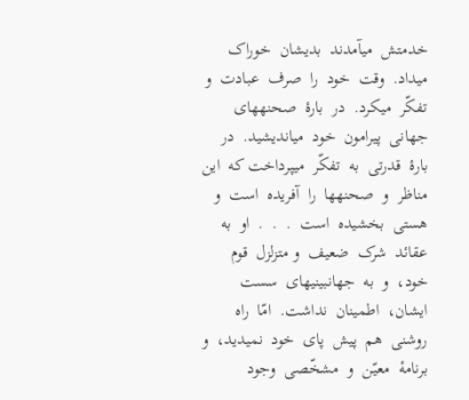خدمتش  میآمدند  بدیشان  خوراک  میداد.  وقت  خود  را  صرف  عبادت  و  تفکّر  میکرد.  در  بارۀ  صحنههای  جهانی  پیرامون  خود  میاندیشید.  در  بارۀ  قدرتی  به  تفکّر  میپرداخت که  این  مناظر  و  صحنهها  را  آفریده  است  و  هستی  بخشیده  است  .  .  .  او  به  عقائد  شرک  ضعیف  و متزلزل  قوم  خود،  و  به  جهانبینیهای  سست  ایشان،  اطمینان  نداشت.  امّا  راه  روشنی  هم  پیش  پای  خود  نمیدید،  و  برنامۀ  معیّن  و  مشخّصی  وجود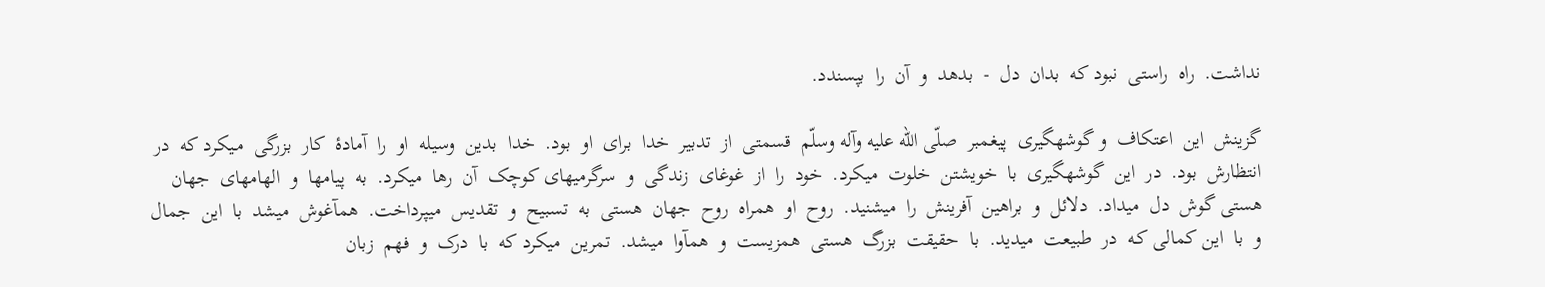نداشت.  راه  راستی  نبود که  بدان  دل  -  بدهد  و  آن  را  بپسندد.

گزینش  این  اعتکاف  و گوشهگیری  پیغمبر  صلّی الله علیه وآله وسلّم  قسمتی  از  تدبیر  خدا  برای  او  بود.  خدا  بدین  وسیله  او  را  آمادۀ  کار  بزرگی  مـیکرد که  در  انتظارش  بود.  در  این  گوشهگیری  با  خویشتن  خلوت  میکرد.  خود  را  از  غوغای  زندگی  و  سرگرمیهای کوچک  آن  رها  میکرد.  به  پیامها  و  الهامهای  جهان  هستی گوش  دل  میداد.  دلائل  و  براهین  آفرینش  را  میشنید.  روح  او  همراه  روح  جهان  هستی  به  تسبیح  و  تقدیس  میپرداخت.  همآغوش  میشد  با  این  جمال  و  با  این کمالی کـه  در  طبیعت  میدید.  با  حقیقت  بزرگ  هستی  همزیست  و  همآوا  میشد.  تمرین  میکرد که  با  درک  و  فهم  زبان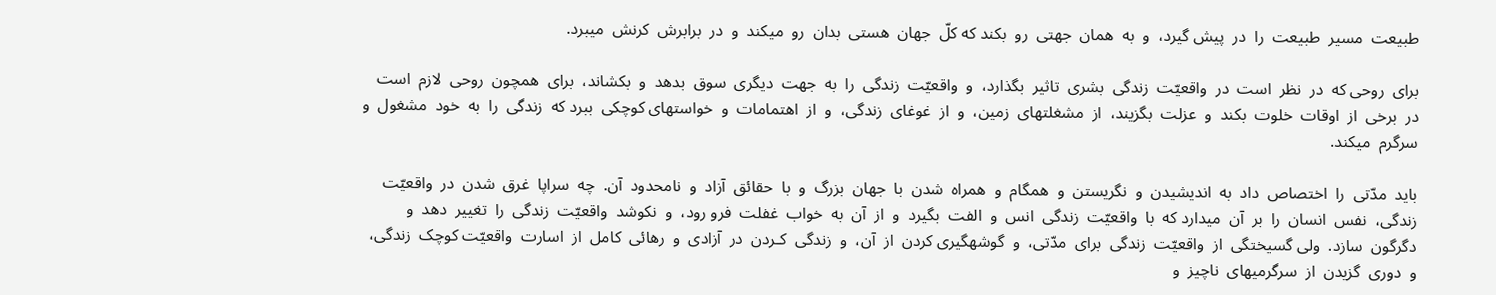طبیعت  مسیر  طبیعت  را  در  پیش گیرد،  و  به  همان  جهتی  رو  بکند که کلّ  جهان  هستی  بدان  رو  میکند  و  در  برابرش  کرنش  میبرد.

برای  روحی که  در  نظر  است  در  واقعیّت  زندگی  بشری  تاثیر  بگذارد،  و  واقعیّت  زندگی  را  به  جهت  دیگری  سوق  بدهد  و  بکشاند،  برای  همچون  روحی  لازم  است  در  برخی  از  اوقات  خلوت  بکند  و  عزلت  بگزیند،  از  مشغلتهای  زمین،  و  از  غوغای  زندگی،  و  از  اهتمامات  و  خواستهای کوچکی  ببرد که  زندگی  را  به  خود  مشغول  و  سرگرم  میکند.

باید  مدّتی  را  اختصاص  داد  به  اندیشیدن  و  نگریستن  و  همگام  و  همراه  شدن  با  جهان  بزرگ  و  با  حقائق  آزاد  و  نامحدود  آن.  چه  سراپا  غرق  شدن  در  واقعیّت  زندگی،  نفس  انسان  را  بر  آن  میدارد که  با  واقعیّت  زندگی  انس  و  الفت  بگیرد  و  از  آن  به  خواب  غفلت  فرو رود،  و  نکوشد  واقعیّت  زندگی  را  تغییر  دهد  و  دگرگون  سازد.  ولی گسیختگی  از  واقعیّت  زندگی  برای  مدّتی،  و  گوشهگیری کردن  از  آن،  و  زندگی  کـردن  در  آزادی  و  رهائی  کامل  از  اسارت  واقعیّت کوچک  زندگی،  و  دوری  گزیدن  از  سرگرمیهای  ناچیز  و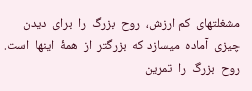مشغلتهای  کم ارزش،  روح  بزرگ  را  برای  دیدن  چیزی  آماده  میسازد که  بزرگتر  از  همۀ  اینها  است.  روح  بزرگ  را  تمرین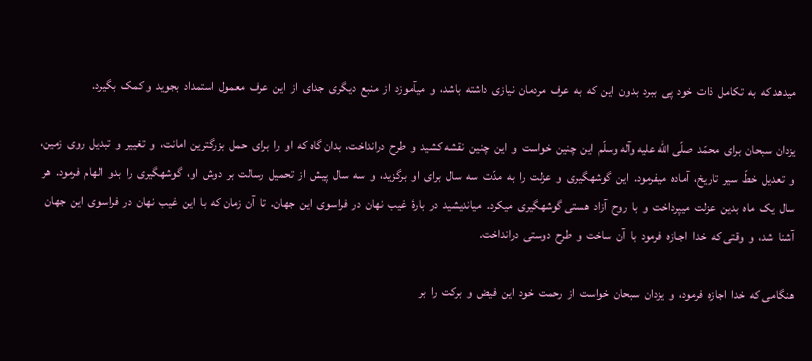میدهد که  به  تکامل  ذات  خود  پی  ببرد  بدون  این  که  به  عرف  مردمان  نیازی  داشته  باشد،  و  میآموزد  از  منبع  دیگری  جدای  از  این  عرف  معمول  استمداد  بجوید  و کمک  بگیرد.

یزدان  سبحان  برای  محمّد  صلّی الله علیه وآله وسلّم  این  چنین  خواست  و  این  چنین  نقشه کشید  و  طرح  درانداخت،  بدان گاه که  او  را  برای  حمل  بزرگترین  امانت،  و  تغییر  و  تبدیل  روی  زمین،  و  تعدیل  خطّ  سیر  تاریخ،  آماده  میفرمود.  این  گوشهگیری  و  عزلت  را  به  مدّت  سه  سال  برای  او  برگزید،  و  سه  سال  پیش  از  تحمیل  رسالت  بر  دوش  او،  گوشهگیری  را  بدو  الهام  فرمود.  هر  سال  یک  ماه  بدین  عزلت  میپرداخت  و  با  روح  آزاد  هستی گوشهگیری  میکرد.  میاندیشید  در  بارۀ  غیب  نهان  در  فراسوی  این  جهان.  تا  آن  زمان که  با  این  غیب  نهان  در  فراسوی  این  جهان  آشنا  شد،  و  وقتی که  خدا  اجـازه  فرمود  با  آن  ساخت  و  طرح  دوستی  درانداخت‌.

هنگامی که  خدا  اجازه  فرمود،  و  یزدان  سبحان  خواست  از  رحمت  خود  این  فیض  و  برکت  را  بر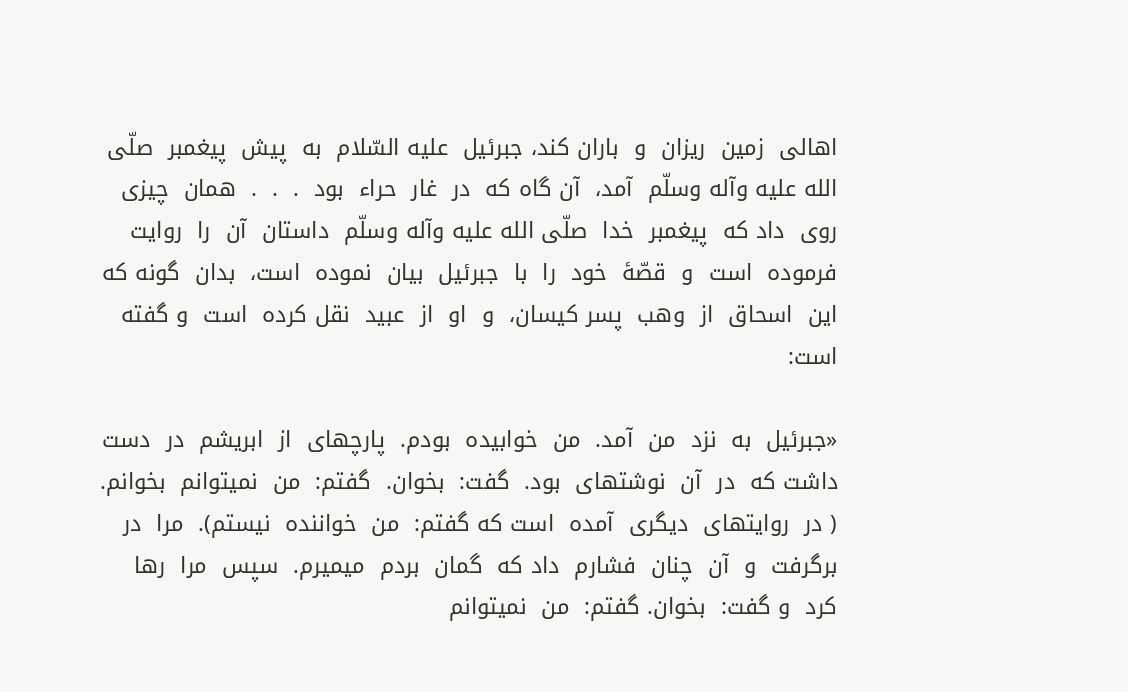اهالی  زمین  ریزان  و  باران کند، جبرئیل  علیه السّلام  به  پیش  پیغمبر  صلّی الله علیه وآله وسلّم  آمد،  آن گاه که  در  غار  حراء  بود  .  .  .  همان  چیزی  روی  داد که  پیغمبر  خدا  صلّی الله علیه وآله وسلّم  داستان  آن  را  روایت  فرموده  است  و  قصّۀ  خود  را  با  جبرئیل  بیان  نموده  است،  بدان  گونه که  این  اسحاق  از  وهب  پسر کیسان،  و  او  از  عبید  نقل کرده  است  و گفته  است‌:

«جبرئیل  به  نزد  من  آمد.  من  خوابیده  بودم.  پارچهای  از  ابریشم  در  دست  داشت که  در  آن  نوشتهای  بود.  گفت:  بخوان.  گفتم:  من  نمیتوانم  بخوانم.  ( در  روایتهای  دیگری  آمده  است که گفتم:  من  خواننده  نیستم).  مرا  در  برگرفت  و  آن  چنان  فشارم  داد که  گمان  بردم  میمیرم.  سپس  مرا  رها کرد  و گفت:  بخوان. گفتم:  من  نمیتوانم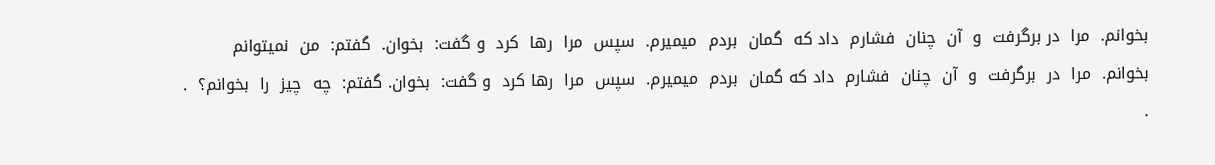بخوانم.  مرا  در برگرفت  و  آن  چنان  فشارم  داد که  گمان  بردم  میمیرم.  سپس  مرا  رها  کرد  و گفت:  بخوان.  گفتم:  من  نمیتوانم  بخوانم.  مرا  در  برگرفت  و  آن  چنان  فشارم  داد که گمان  بردم  میمیرم.  سپس  مرا  رها کرد  و گفت:  بخوان. گفتم:  چه  چیز  را  بخوانم؟  .  .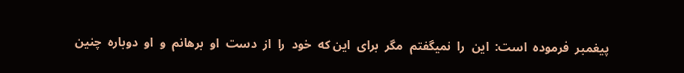پیغمبر  فرموده  است:  این  را  نمیگفتم  مگر  برای  این که  خود  را  از  دست  او  برهانم  و  او  دوباره  چنین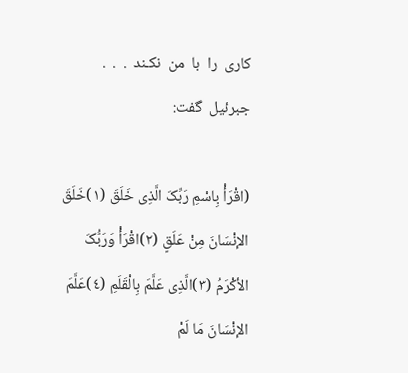کاری  را  با  من  نکـند  .  .  .  جبرئیل  گفت‌:

(اقْرَأْ بِاسْمِ رَبِّکَ الَّذِی خَلَقَ (١)خَلَقَ الإنْسَانَ مِنْ عَلَقٍ (٢)اقْرَأْ وَرَبُّکَ الأکْرَمُ (٣)الَّذِی عَلَّمَ بِالْقَلَمِ (٤)عَلَّمَ الإنْسَانَ مَا لَمْ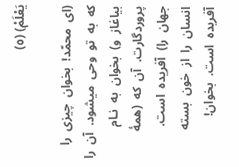یَعْلَمْ) (٥)

(ای  محمّد!  بخوان  چیزی  را  که  به  تو  وحی  میشود.  آن  را  بیاغاز  و)  بخوان  به  نـام  پروردگارت.  آن  که  (همۀ  جهان  را)  آفریده  است.  انسان  را  از  خون  بسته  آفریده  است.  بخوان!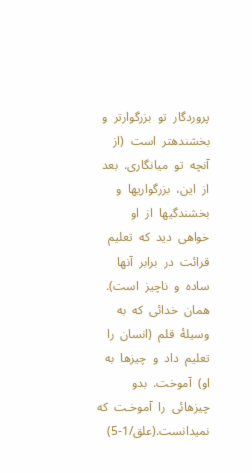پروردگار  تو  بزرگوارتر  و  بخشندهتر  است  (از  آنچه  تو  میانگاری.  بعد  از  این،  بزرگواریها  و  بخشندگیها  از  او  خواهی  دید  که  تعلیم  قرائت  در  برابر  آنها  ساده  و  ناچیز  است).  همان  خدائی  که  به  وسیلۀ  قلم  (انسان  را  تعلیم  داد  و  چیزها  به  او)  آموخت.  بدو  چیزهائی  را  آموخـت  که  نمیدانست.(علق/1-5)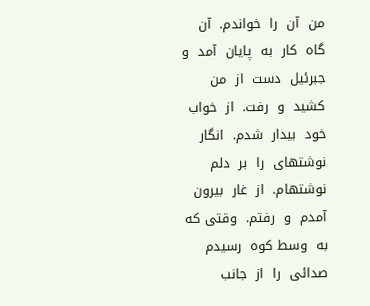من  آن  را  خواندم.  آن گاه  کار  به  پایان  آمد  و  جبرئیل  دست  از  من کشید  و  رفت.  از  خواب  خود  بیدار  شدم.  انگار  نوشتهای  را  بر  دلم  نوشتهام.  از  غار  بیرون  آمدم  و  رفتم.  وقتی که  به  وسط کوه  رسیدم  صدائی  را  از  جانب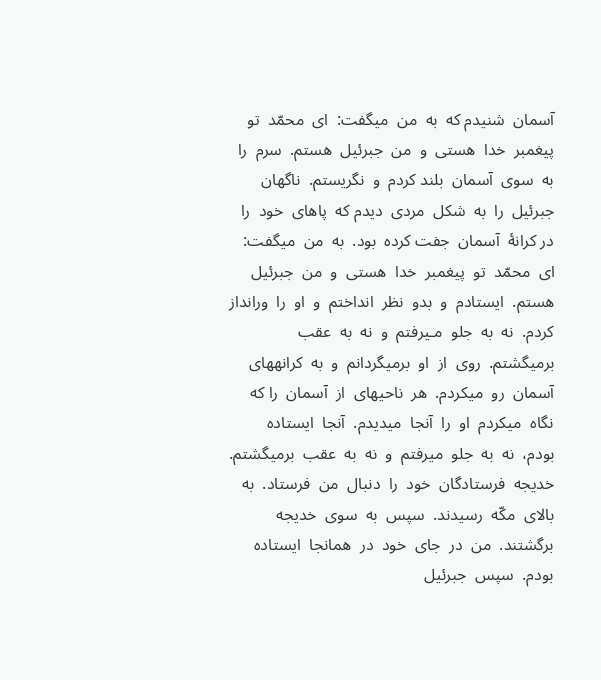آسمان  شنیدم که  به  من  میگفت:  ای  محمّد  تو  پیغمبر  خدا  هستی  و  من  جبرئیل  هستم.  سرم  را  به  سوی  آسمان  بلند کردم  و  نگریستم.  ناگهان جبرئیل  را  به  شکل  مردی  دیدم که  پاهای  خود  را  در کرانۀ  آسمان  جفت کرده  بود.  به  من  میگفت:  ای  محمّد  تو  پیغمبر  خدا  هستی  و  من  جبرئیل  هستم.  ایستادم  و  بدو  نظر  انداختم  و  او  را  ورانداز کردم.  نه  به  جلو  مـیرفتم  و  نه  به  عقب  برمیگشتم.  روی  از  او  برمیگردانم  و  به  کرانههای  آسمان  رو  میکردم.  هر  ناحیهای  از  آسمان  را که  نگاه  میکردم  او  را  آنجا  میدیدم.  آنجا  ایستاده  بودم،  نه  به  جلو  میرفتم  و  نه  به  عقب  برمیگشتم.  خدیجه  فرستادگان  خود  را  دنبال  من  فرستاد.  به  بالای  مکّه  رسیدند.  سپس  به  سوی  خدیجه  برگشتند.  من  در  جای  خود  در  همانجا  ایستاده  بودم.  سپس  جبرئیل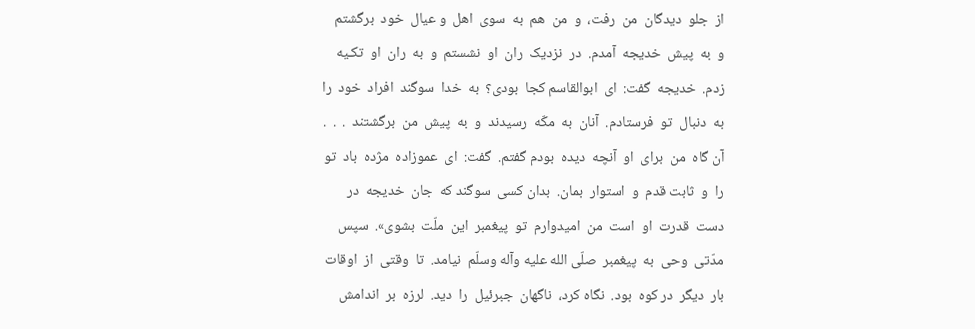از  جلو  دیدگان  من  رفت،  و  من  هم  به  سوی  اهل  و عیال  خود  برگشتم  و  به  پیش  خدیجه  آمدم.  در  نزدیک  ران  او  نشستم  و  به  ران  او  تکـیه  زدم.  خدیجه  گفت:  ای  ابوالقاسم کجا  بودی؟  به  خدا  سوگند  افراد  خود  را  به  دنبال  تو  فرستادم.  آنان  به  مکّه  رسیدند  و  به  پیش  من  برگشتند  .  .  .  آن گاه  من  برای  او  آنچه  دیده  بودم گفتم.  گفت:  ای  عموزاده  مژده  باد  تو  را  و  ثابت قدم  و  استوار  بمان.  بدان کسی  سوگند که  جان  خدیجه  در  دست  قدرت  او  است  من  امیدوارم  تو  پیغمبر  این  ملّت  بشوی».  سپس  مدّتی  وحی  به  پیغمبر  صلّی الله علیه وآله وسلّم  نیامد.  تا  وقتی  از  اوقات  بار  دیگر  در کوه  بود.  نگاه کرد،  ناگهان  جبرئیل  را  دید.  لرزه  بر  اندامش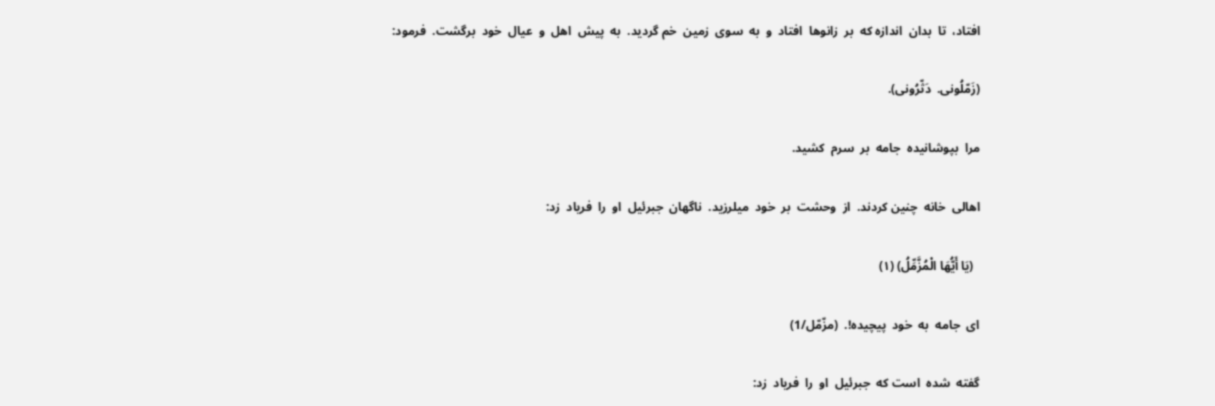افتاد،  تا  بدان  اندازه که  بر  زانوها  افتاد  و  به  سوی  زمین  خم گردید.  به  پیش  اهل  و  عیال  خود  برگشت.  فرمود:

(زَمّلُونی.  دَثّرُونی).

مرا  بپوشانیده  جامه  بر  سرم  کشید.

اهالی  خانه  چنین کردند.  از  وحشت  بر  خود  میلرزید.  ناگهان  جبرئیل  او  را  فریاد  زد:

  (یَا أَیُّهَا الْمُزَّمِّلُ) (١)

ای  جامه  به  خود  پیچیده!.  (مزّمّل/1)

گفته  شده  است که  جبرئیل  او  را  فریاد  زد: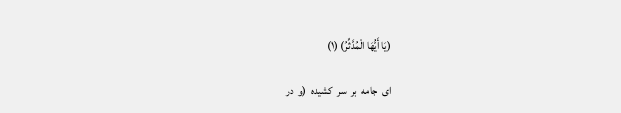(یَا أَیُّهَا الْمُدَّثِّرُ) (١)

ای  جامه  بر  سر  کشیده  (و  در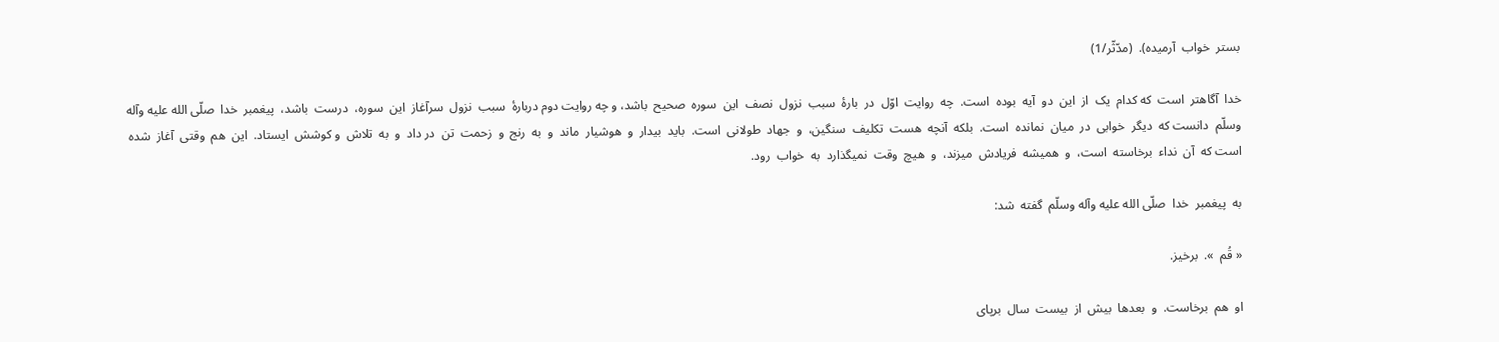بستر  خواب  آرمیده).  (مدّثّر/1)

خدا  آگاهتر  است  که کدام  یک  از  این  دو  آیه  بوده  است.  چه  روایت  اوّل  در  بارۀ  سبب  نزول  نصف  این  سوره  صحیح  باشد، و چه روایت دوم دربارۀ  سبب  نزول  سرآغاز  این  سوره،  درست  باشد،  پیغمبر  خدا  صلّی الله علیه وآله وسلّم  دانست که  دیگر  خوابی  در  میان  نمانده  است.  بلکه  آنچه  هست  تکلیف  سنگین،  و  جهاد  طولانی  است.  باید  بیدار  و  هوشیار  ماند  و  به  رنج  و  زحمت  تن  در داد  و  به  تلاش  و کوشش  ایستاد.  این  هم  وقتی  آغاز  شده  است که  آن  نداء  برخاسته  است،  و  همیشه  فریادش  میزند،  و  هیچ  وقت  نمیگذارد  به  خواب  رود.

به  پیغمبر  خدا  صلّی الله علیه وآله وسلّم  گفته  شد:

« قُم  ».  برخیز.

او  هم  برخاست.  و  بعدها  بیش  از  بیست  سال  برپای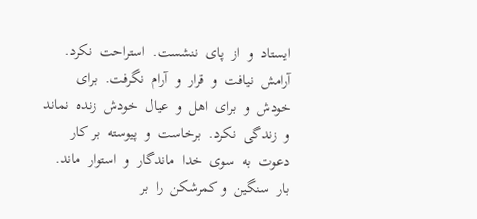ایستاد  و  از  پای  ننشست.  استراحت  نکرد.  آرامش  نیافت  و  قرار  و  آرام  نگرفت.  برای  خودش  و  برای  اهل  و  عیال  خودش  زنده  نماند  و  زندگی  نکرد.  برخاست  و  پیوسته  بر کار  دعوت  به  سوی  خدا  ماندگار  و  استوار  ماند.  بار  سنگین  و کمرشکن  را  بر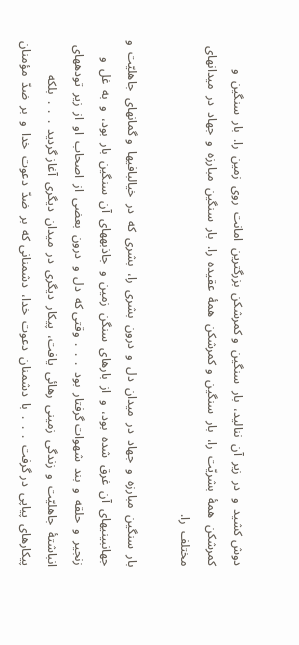دوش کشید  و  در  زیر  آن  ننالید،  بار  سنگین  و کمرشکن  بزرگترین  امانت  روی  زمین  را.  بار  سنگین  و کمرشکن  همۀ  بشریّت  را،  بار  سنگین  و کمرشکن  همۀ  عقیده  را.  بار  سنگین  مبارزه  و  جهاد  در  میدانهای  مختلف  را.

بار  سنگین  مبارزه  و  جهاد  در  میدان  دل  و  درون  بشری  را،  بشری  که  در  خیالبافیها  و گمانهای  جاهلیّت  و  جهانبینیهای  آن  غرق  شده  بود،  و  از  بارهای  سنگن  زمین  و  جاذبههای  آن  سنگین  بار  بود،  و  به  غل  و  زنجیر  و  حلقه  و  بند  شهوات گرفتار  بود  .  .  .  وقتی که  دل  و  درون  بعضی  از  اصحاب  او  از  زیر  تودههای  انباشتۀ  جاهلیّت  و  زندگی  زمینی  رهائی  یافت،  پیکار  دیگری  در  میدان  دیگری  آغاز گردید  .  .  .  بلکه  پیکارهای  پیاپی  در گرفت  .  .  .  با  دشمنان  دعوت  خدا،  دشمنانی که  بر  ضدّ  دعوت  خدا  و  بر  ضدّ  مؤمنان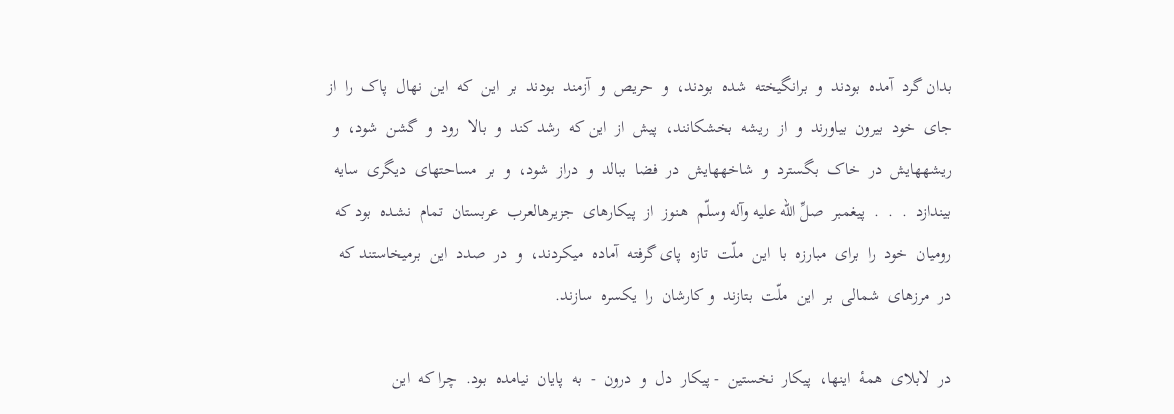بدان گرد  آمده  بودند  و  برانگیخته  شده  بودند،  و  حریص  و  آزمند  بودند  بر  این  که  این  نهال  پاک  را  از  جای  خود  بیرون  بیاورند  و  از  ریشه  بخشکانند،  پیش  از  این که  رشد کند  و  بالا  رود  و  گشن  شود،  و  ریشههایش  در  خاک  بگسترد  و  شاخههایش  در  فضا  ببالد  و  دراز  شود،  و  بر  مساحتهای  دیگری  سایه  بیندازد  .  .  .  پیغمبر  صلِّ الله علیه وآله وسلّم  هـنوز  از  پیکارهای  جزیرهالعرب  عربستان  تمام  نشـده  بود که  رومیان  خود  را  برای  مبارزه  با  این  ملّت  تازه  پای گرفته  آماده  میکردند،  و  در  صدد  این  برمیخاستند که  در  مرزهای  شمالی  بر  این  ملّت  بتازند  و کارشان  را  یکسره  سازند.

در  لابلای  همۀ  اینها،  پیکار  نخستین  - پیکار  دل  و  درون  -  به  پایان  نیامده  بود.  چرا که  این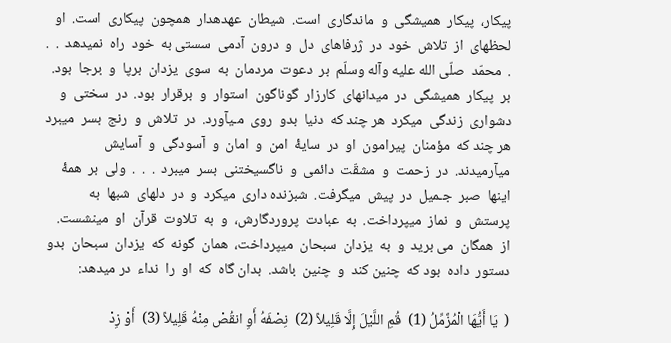پیکار،  پیکار  همیشگی  و  ماندگاری  است.  شیطان  عهدهدار  همچون  پیکاری  است.  او  لحظهای  از  تلاش  خود  در  ژرفاهای  دل  و  درون  آدمی  سستی به  خود  راه  نمیدهد  .  .  .  محمّد  صلّی الله علیه وآله وسلّم  بر  دعوت  مردمان  به  سوی  یزدان  برپا  و  برجا  بود.  بر  پیکار  همیشگی  در  میدانهای  کارزار  گوناگون  استوار  و  برقرار  بود.  در  سختی  و  دشواری  زندگی  میکرد  هر چند که  دنیا  بدو  روی  مـیآورد.  در  تلاش  و  رنج  بسر  میبرد  هر چند که  مؤمنان  پیرامون  او  در  سایۀ  امن  و  امان  و  آسودگی  و  آسایش  میآرمیدند.  در  زحمت  و  مشقّت  دائمی  و  ناگسیختنی  بسر  میبرد  .  .  .  ولی  بر  همۀ  اینها  صبر  جـمیل  در  پیش  میگرفت.  شبزنده داری  میکرد  و  در  دلهای  شبها  به  پرستش  و  نماز  میپرداخت.  به  عبادت  پروردگارش،  و  به  تلاوت  قرآن  او  مینشست.  از  همگان  می برید  و  به  یزدان  سبحان  میپرداخت،  همان  گونه  که  یزدان  سبحان  بدو  دستور  داده  بود که  چنین کند  و  چنین  باشد.  بدان گاه  که  او  را  نداء  در میدهد:

(  یَا أَیُّهَا الْمُزَّمِّلُ (1)  قُمِ اللَّیْلَ إِلَّا قَلِیلاً (2)  نِصْفَهُ أَوِ انقُصْ مِنْهُ قَلِیلاً (3)  أَوْ زِدْ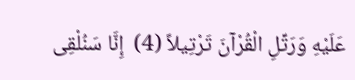عَلَیْهِ وَرَتِّلِ الْقُرْآنَ تَرْتِیلاً (4)  إِنَّا سَنُلْقِی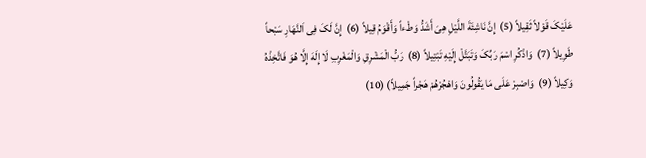عَلَیْکَ قَوْلاً ثَقِیلاً (5)  إِنَّ نَاشِئَةَ اللَّیْلِ هِیَ أَشَدُّ وَطْءاً وَأَقْوَمُ قِیلاً (6)  إِنَّ لَکَ فِی اَلنَّهَارِ سَبْحاً طَوِیلاً (7)  وَاذْکُرِ اسْمَ رَبِّکَ وَتَبَتَّلْ إِلَیْهِ تَبْتِیلاً (8)  رَبُّ الْمَشْرِقِ وَالْمَغْرِبِ لَا إِلَهَ إِلَّا هُوَ فَاتَّخِذْهُ وَکِیلاً (9)  وَاصْبِرْ عَلَى مَا یَقُولُونَ وَاهْجُرْهُمْ هَجْراً جَمِیلاً) (10)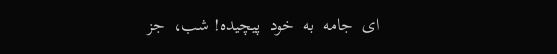ای  جامه  به  خود  پیچیده! شب،  جز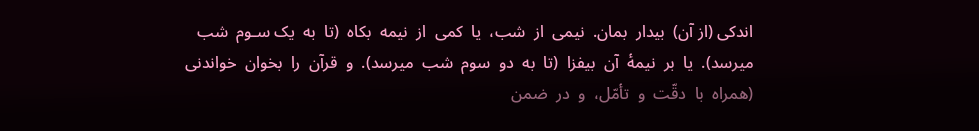اندکی (از آن)  بیدار  بمان.  نیمی  از  شب،  یا  کمی  از  نیمه  بکاه  (تا  به  یک سـوم  شب  میرسد).  یا  بر  نیمۀ  آن  بیفزا  (تا  به  دو  سوم  شب  میرسد).  و  قرآن  را  بخوان  خواندنی  (همراه  با  دقّت  و  تأمّل،  و  در  ضمن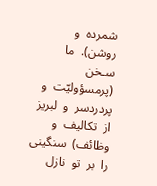شمرده  و  روشن).  ما  سـخن  (پرمسؤولیّت  و  پردردسر  و  لبریز  از  تکالیف  و  وظائف)  سنگینی  را  بر  تو  نازل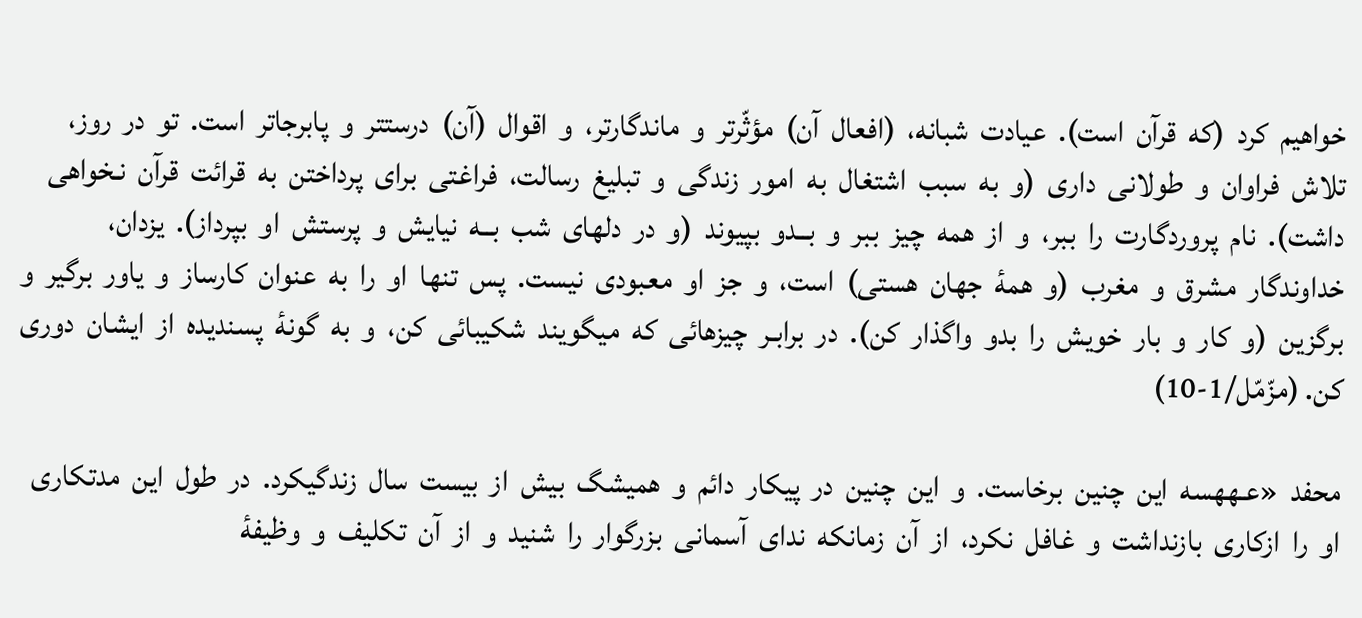خواهیم  کرد  (که  قرآن  است).  عیادت  شبانه،  (افعال  آن)  مؤثّرتر  و  ماندگارتر،  و  اقوال  (آن)  درستتر  و  پابرجاتر  است.  تو  در  روز،  تلاش  فراوان  و  طولانی  داری  (و  به  سبب  اشتغال  به  امور  زندگی  و  تبلیغ  رسالت،  فراغتی  برای  پرداختن  به  قرائت  قرآن  نـخواهی  داشت).  نام  پروردگارت  را  ببر،  و  از  همه  چیز  ببر  و  بــدو  بپیوند  (و  در  دلهای  شب  بــه  نیایش  و  پرستش  او  بپرداز).  یزدان،  خداوندگار  مشرق  و  مغرب  (و  همۀ  جهان  هستی)  است،  و  جز  او  معبودی  نیست.  پس  تنها  او  را  به  عنوان  کارساز  و  یاور  برگیر  و  برگزین  (و  کار  و  بار  خویش  را  بدو  واگذار  کن).  در  برابـر  چیزهائی  که  میگویند  شکیبائی  کن،  و  به  گونۀ  پسندیده  از  ایشان  دوری  کن. (مزّمّل/1-10)

محفد  «عـههسه  این  چنین  برخاست.  و  این  چنین  در  پیکار  دائم  و  همیشگ  بیش  از  بیست  سال  زندگیکرد.  در  طول  این  مدتکاری  او  را  ازکاری  بازنداشت  و  غافل  نکرد،  از  آن  زمانکه  ندای  آسمانی  بزرگوار  را  شنید  و  از  آن  تکلیف  و  وظیفۀ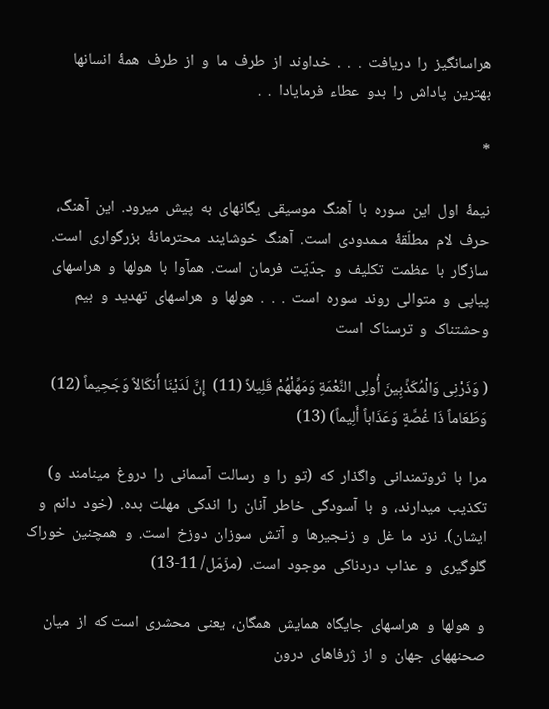هراسانگیز  را  دریافت  .  .  .  خداوند  از  طرف  ما  و  از  طرف  همۀ  انسانها  بهترین  پاداش  را  بدو  عطاء  فرمایادا  .  .

*

نیمۀ  اول  این  سوره  با  آهنگ  موسیقی  یگانهای  به  پیش  میرود.  این  آهنگ،  حرف  لام  مطلّقۀ  مـمدودی  است.  آهنگ  خوشایند  محترمانۀ  بزرگواری  است.  سازگار  با  عظمت  تکلیف  و  جدّیّت  فرمان  است.  همآوا  با  هولها  و  هراسهای  پیاپی  و  متوالی  روند  سوره  است  .  .  .  هولها  و  هراسهای  تهدید  و  بیم  وحشتناک  و  ترسناک  است

( وَذَرْنِی وَالْمُکَذِّبِینَ أُولِی النَّعْمَةِ وَمَهِّلْهُمْ قَلِیلاً (11)  إِنَّ لَدَیْنَا أَنکَالاً وَجَحِیماً (12)  وَطَعَاماً ذَا غُصَّةٍ وَعَذَاباً أَلِیماً) (13)

مرا  با  ثروتمندانی  واگذار  که  (تو  را  و  رسالت  آسمانی  را  دروغ  مینامند  و)  تکذیب  میدارند،  و  با  آسودگی  خاطر  آنان  را  اندکی  مهلت  بده.  (خود  دانم  و  ایشان).  نزد  ما  غل  و  زنـجیرها  و  آتش  سوزان  دوزخ  است.  و  همچنین  خوراک  گلوگیری  و  عذاب  دردناکی  موجود  است.  (مزّمّل/ 11-13)

و  هولها  و  هراسهای  جایگاه  همایش  همگان،  یعنی  محشری  است که  از  میان  صحنههای  جهان  و  از  ژرفاهای  درون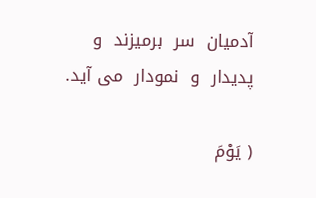آدمیان  سر  برمیزند  و  پدیدار  و  نمودار  می آید.

( یَوْمَ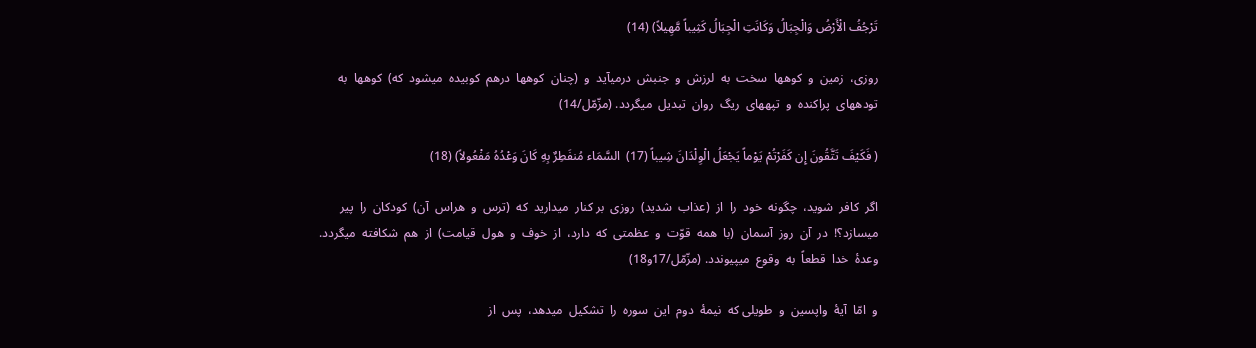تَرْجُفُ الْأَرْضُ وَالْجِبَالُ وَکَانَتِ الْجِبَالُ کَثِیباً مَّهِیلاً) (14)

روزی،  زمین  و  کوهها  سخت  به  لرزش  و  جنبش  درمیآید  و  (چنان  کوهها  درهم  کوبیده  میشود  که)  کوهها  به  تودههای  پراکنده  و  تپههای  ریگ  روان  تبدیل  میگردد. (مزّمّل/14)

( فَکَیْفَ تَتَّقُونَ إِن کَفَرْتُمْ یَوْماً یَجْعَلُ الْوِلْدَانَ شِیباً (17)  السَّمَاء مُنفَطِرٌ بِهِ کَانَ وَعْدُهُ مَفْعُولاً) (18)

اگر  کافر  شوید،  چگونه  خود  را  از  (عذاب  شدید)  روزی  بر کنار  میدارید  که  (ترس  و  هراس  آن)  کودکان  را  پیر  میسازد؟!  در  آن  روز  آسمان  (با  همه  قوّت  و  عظمتی  که  دارد،  از  خوف  و  هول  قیامت)  از  هم  شکافته  میگردد.  وعدۀ  خدا  قطعاً  به  وقوع  میپیوندد. (مزّمّل/17و18)

و  امّا  آیۀ  واپسین  و  طویلی که  نیمۀ  دوم  این  سوره  را  تشکیل  میدهد،  پس  از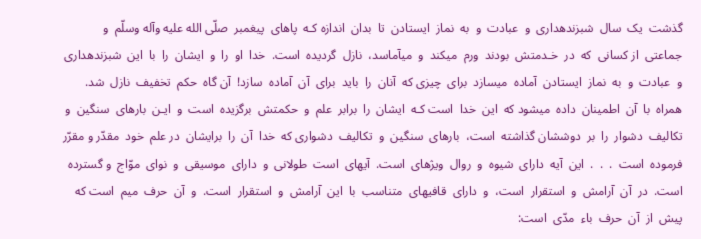گذشت  یک  سال  شبزندهداری  و  عبادت  و  به  نماز  ایستادن  تا  بدان  اندازه کـه  پاهای  پیغمبر  صلّی الله علیه وآله وسلّم  و  جماعتی  از کسانی  که  در  خـدمتش  بودند  ورم  میکند  و  میآماسد،  نازل  گردیده  است.  خدا  او  را  و  ایشان  را  با  این  شبزندهداری  و  عبادت  و  به  نماز  ایستادن  آماده  میسازد  برای  چیزی که  آنان  را  باید  برای  آن  آماده  سازد!  آن گاه  حکم  تخفیف  نازل  شد.  همراه  با  آن  اطمینان  داده  میشود که  این  خدا  است کـه  ایشان  را  برابر  علم  و  حکمتش  برگزیده  است  و  ایـن  بارهای  سنگین  و  تکالیف  دشوار  را  بر  دوششان گذاشته  است،  بارهای  سنگین  و  تکالیف  دشواری که  خدا  آن  را  برایشان  در علم  خود  مقدّر و مقرّر  فرموده  است  .  .  .  این  آیه  دارای  شیوه  و  روال  ویژهای  است.  آیهای  است  طولانی  و  دارای  موسیقی  و  نوای  موّاج  و گسترده  است.  در  آن  آرامش  و  استقرار  است،  و  دارای  قافیهای  متناسب  با  این  آرامش  و  استقرار  است.  و  آن  حرف  میم  است که  پیش  از  آن  حرف  باء  مدّی  است‌: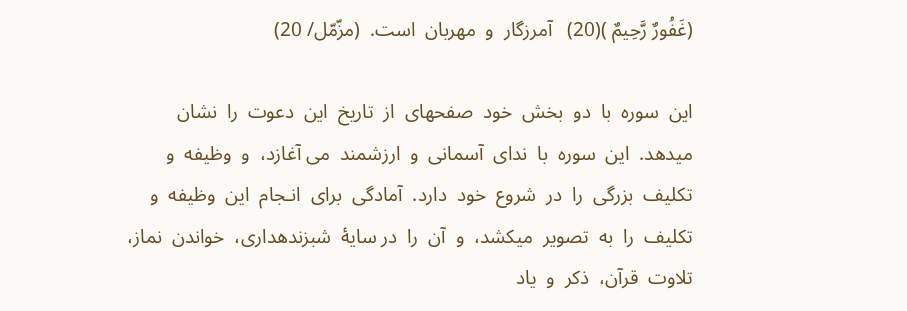(غَفُورٌ رَّحِیمٌ )(20)   آمرزگار  و  مهربان  است.  (مزّمّل/ 20)

این  سوره  با  دو  بخش  خود  صفحهای  از  تاریخ  این  دعوت  را  نشان  میدهد.  این  سوره  با  ندای  آسمانی  و  ارزشمند  می آغازد،  و  وظیفه  و  تکلیف  بزرگی  را  در  شروع  خود  دارد.  آمادگی  برای  انـجام  این  وظیفه  و  تکلیف  را  به  تصویر  میکشد،  و  آن  را  در سایۀ  شبزندهداری،  خواندن  نماز،  تلاوت  قرآن،  ذکر  و  یاد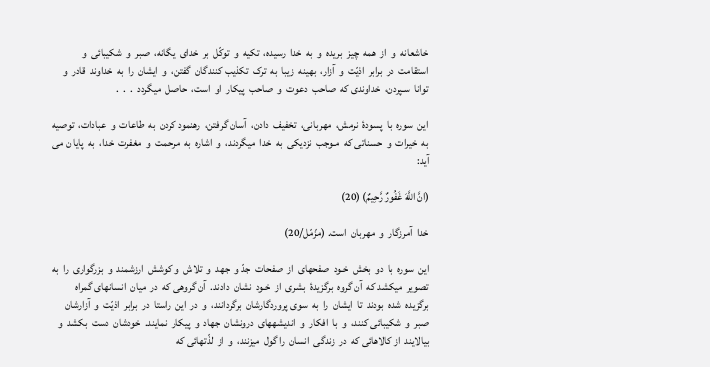خاشعانه  و  از  همه  چیز  بریده  و  به  خدا  رسیده،  تکیه  و  توکّل  بر  خدای  یگانه،  صبر  و  شکیبائی  و  استقامت  در  برابر  اذیّت  و  آزار،  بهینه  زیبا  به  ترک  تکذیب کنندگان  گفتن،  و  ایشان  را  به  خداوند  قادر  و  توانا  سـپردن،  خداوندی که  صاحب  دعوت  و  صاحب  پیکار  او  است،  حاصل  میگردد  .  .  .

این  سوره  با  پسودۀ  نرمش،  مهربانی،  تخفیف  دادن،  آسان گرفتن،  رهنمود کردن  به  طاعات  و  عبادات،  توصیه  به  خیرات  و  حسناتی که  مـوجب  نزدیکی  به  خدا  میگردند،  و  اشاره  به  مرحمت  و  مغفرت  خدا،  به  پایا ن می آید:

(انَّ اللَّهَ غَفُورٌ رَّحِیمٌ) (20)

خدا  آمرزگار  و  مهربان  است. (مزّمّل/20)

این  سوره  با  دو  بخش  خـود  صفحهای  از  صفحات  جدّ و  جهد  و  تلاش  و کوشش  ارزشمند  و  بزرگواری  را  به  تصویر  میکشد که  آن گروه  برگزیدۀ  بشری  از  خـود  نشان  دادند.  آن گروهی که  در  میان  انسانهای گمراه  برگزیده  شده  بودند  تا  ایشان  را  به  سوی پروردگارشان  برگردانند،  و  در  این  راستا  در  برابر  اذیّت  و  آزارشان  صبر  و  شکیبائی کنند،  و  با  افکار  و  اندیشههای  درونشان  جهاد  و  پیکار  نمایند.  خودشان  دست  بکشد  و  بیالایند  از کالاهائی که  در  زندگی  انسان  را گول  میزنند،  و  از  لذّتهائی که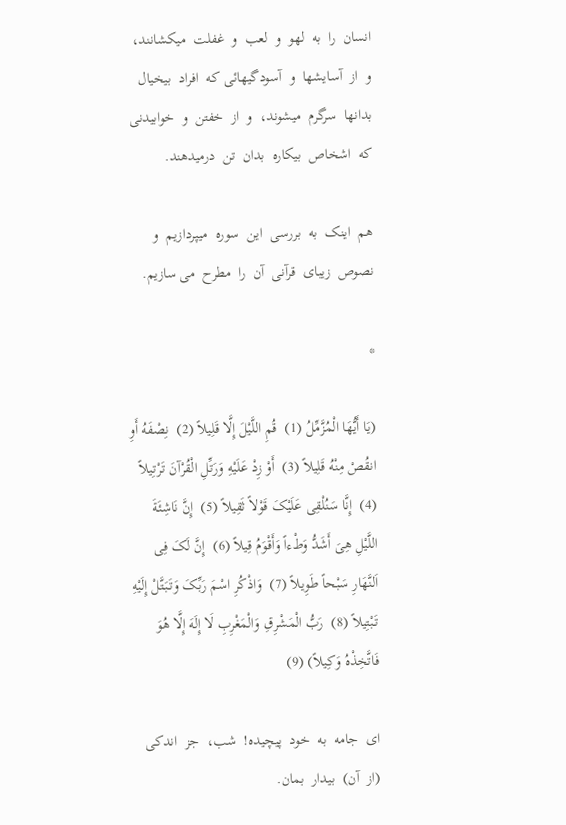انسان  را  به  لهو  و  لعب  و  غفلت  میکشانند،  و  از  آسایشها  و  آسودگیهائی که  افراد  بیخیال  بدانها  سرگرم  میشوند،  و  از  خفتن  و  خوابیدنی  که  اشخاص  بیکاره  بدان  تن  درمیدهند.

هم  اینک  به  بررسی  این  سوره  میپردازیم  و  نصوص  زیبای  قرآنی  آن  را  مطرح  می سازیم‌.

*

(یَا أَیُّهَا الْمُزَّمِّلُ (1)  قُمِ اللَّیْلَ إِلَّا قَلِیلاً (2)  نِصْفَهُ أَوِ انقُصْ مِنْهُ قَلِیلاً (3)  أَوْ زِدْ عَلَیْهِ وَرَتِّلِ الْقُرْآنَ تَرْتِیلاً (4)  إِنَّا سَنُلْقِی عَلَیْکَ قَوْلاً ثَقِیلاً (5)  إِنَّ نَاشِئَةَ اللَّیْلِ هِیَ أَشَدُّ وَطْءاً وَأَقْوَمُ قِیلاً (6)  إِنَّ لَکَ فِی اَلنَّهَارِ سَبْحاً طَوِیلاً (7)  وَاذْکُرِ اسْمَ رَبِّکَ وَتَبَتَّلْ إِلَیْهِ تَبْتِیلاً (8)  رَبُّ الْمَشْرِقِ وَالْمَغْرِبِ لَا إِلَهَ إِلَّا هُوَ فَاتَّخِذْهُ وَکِیلاً) (9)

ای  جامه  به  خود  پیچیده!  شب،  جز  اندکی  (از  آن)  بیدار  بمان.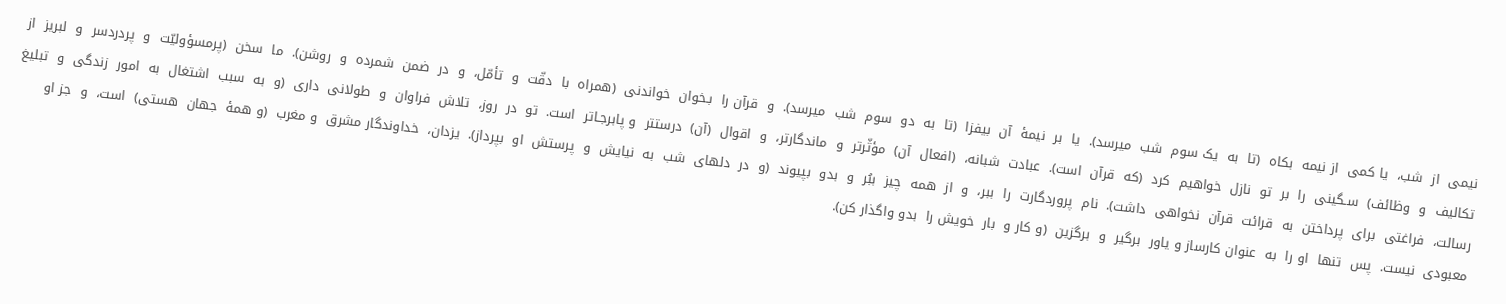نیمی  از  شب،  یا کمی  از نیمه  بکاه  (تا  به  یک سوم  شب  میرسد).  یا  بر  نیمۀ  آن  بیفزا  (تا  به  دو  سوم  شب  میرسد).  و  قرآن را  بـخوان  خواندنی  (همراه  با  دقّت  و  تأمّل،  و  در  ضمن  شمرده  و  روشن).  ما  سخن  (پرمسؤولیّت  و  پردردسر  و  لبریز  از  تکالیف  و  وظائف)  سـگینی  را  بر  تو  نازل  خواهیم  کرد  (که  قرآن  است).  عبادت  شبانه،  (افعال  آن)  مؤثّرتر  و  ماندگارتر،  و  اقوال  (آن)  درستتر  و پابرجـاتر  است.  تو  در  روز،  تلاش  فراوان  و  طولانی  داری  (و  به  سبب  اشتغال  به  امور  زندگی  و  تبلیغ  رسالت،  فراغتی  برای  پرداختن  به  قرائت  قرآن  نخواهی  داشت).  نام  پروردگارت  را  ببر،  و  از  همه  چیز  ببُر  و  بدو  بپیوند  (و  در  دلهای  شب  به  نیایش  و  پرستش  او  بپرداز).  یزدان،  خداوندگار مشرق  و مغرب  (و همۀ  جهان  هستی)  است،  و  جز او معبودی  نیست.  پس  تنها  او را  به  عنوان کارساز و یاور  برگیر  و  برگزین  (و کار و  بار  خویش را  بدو واگذار کن).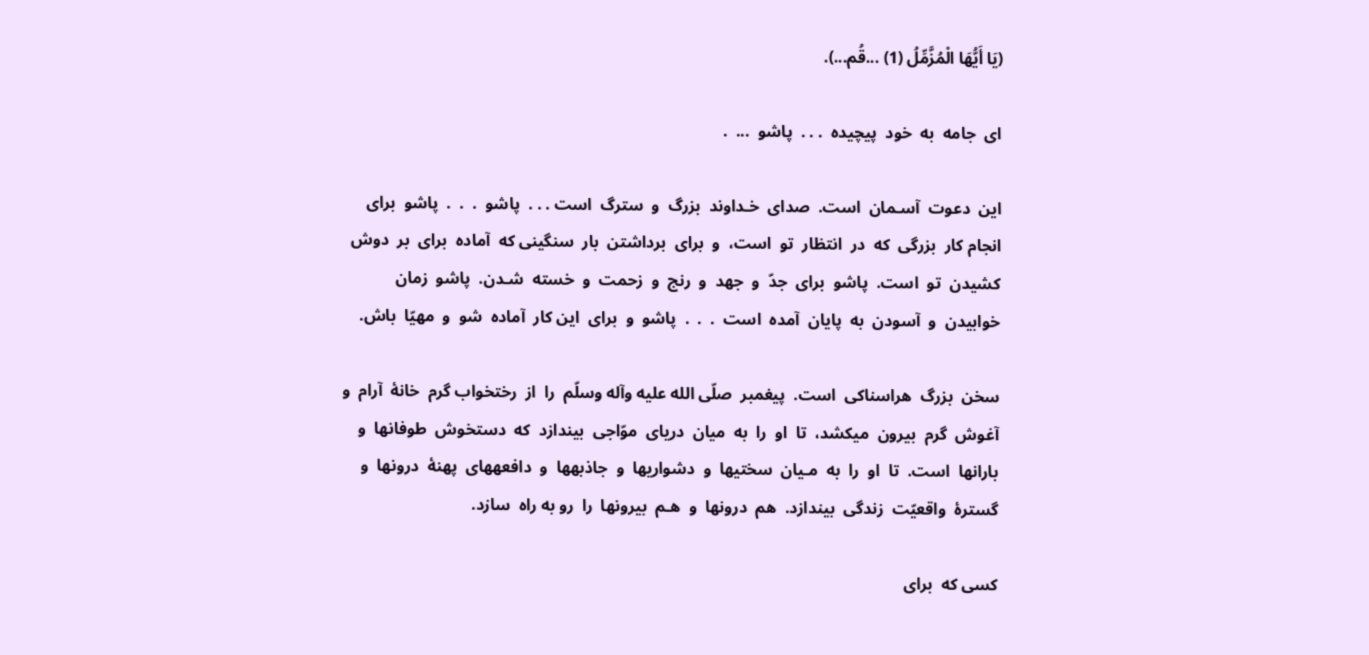(یَا أَیُّهَا الْمُزَّمِّلُ (1) ...قُم...).

ای  جامه  به  خود  پیچیده  . . .  پاشو  ...  .

این  دعوت  آسـمان  است.  صدای  خـداوند  بزرگ  و  سترگ  است . . .  پاشو  .  .  .  پاشو  برای  انجام کار  بزرگی  که  در  انتظار  تو  است،  و  برای  برداشتن  بار  سنگینی که  آماده  برای  بر  دوش کشیدن  تو  است.  پاشو  برای  جدّ  و  جهد  و  رنج  و  زحمت  و  خسته  شـدن.  پاشو  زمان  خوابیدن  و  آسودن  به  پایان  آمده  است  .  .  .  پاشو  و  برای  این کار  آماده  شو  و  مهیّا  باش.

سخن  بزرگ  هراسناکی  است.  پیغمبر  صلّی الله علیه وآله وسلّم  را  از  رختخواب گرم  خانۀ  آرام  و  آغوش  گرم  بیرون  میکشد،  تا  او  را  به  میان  دریای  موّاجی  بیندازد  که  دستخوش  طوفانها  و  بارانها  است.  تا  او  را  به  مـیان  سختیها  و  دشواریها  و  جاذبهها  و  دافعههای  پهنۀ  درونها  و  گسترۀ  واقعیّت  زندگی  بیندازد.  هم  درونها  و  هـم  بیرونها  را  رو به راه  سازد.

کسی که  برای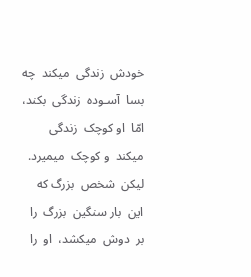خودش  زندگی  میکند  چه  بسا  آسـوده  زندگی  بکند،  امّا  او کوچک  زندگی  میکند  و کوچک  میمیرد.  لیکن  شخص  بزرگ که  این  بار سنگین  بزرگ  را  بر  دوش  میکشد،  او  را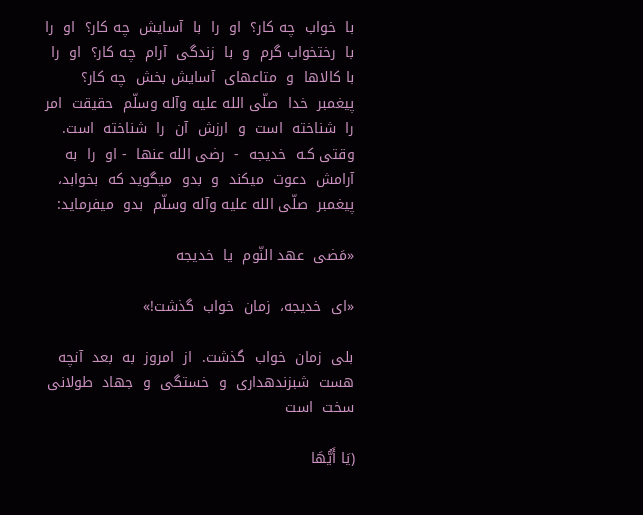با  خواب  چه کار؟  او  را  با  آسایش  چه کار؟  او  را  با  رختخواب گرم  و  با  زندگی  آرام  چه کار؟  او  را  با کالاها  و  متاعهای  آسایش بخش  چه کار؟  پیغمبر  خدا  صلّی الله علیه وآله وسلّم  حقیقت  امر  را  شناخته  است  و  ارزش  آن  را  شناخته  است.  وقتی کـه  خدیجه  -  رضی الله عنها  - او  را  به  آرامش  دعوت  میکند  و  بدو  میگوید که  بخوابد،  پیغمبر  صلّی الله علیه وآله وسلّم  بدو  میفرماید:

«مَضی  عهد النّوم  یا  خدیجه

«ای  خدیجه،  زمان  خواب  گذشت!»

بلی  زمان  خواب  گذشت.  از  امروز  به  بعد  آنچه  هست  شبزندهداری  و  خستگی  و  جهاد  طولانی  سخت  است

(یَا أَیُّهَا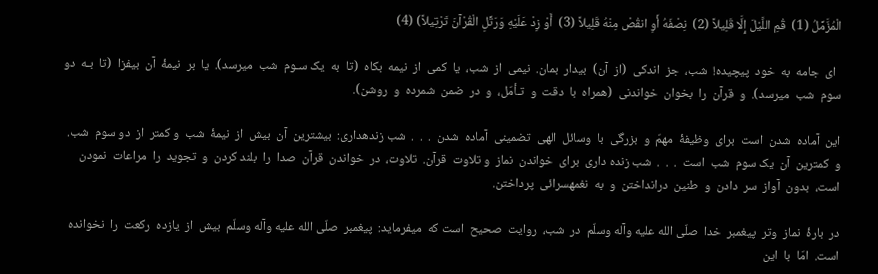الْمُزَّمِّلُ (1)  قُمِ اللَّیْلَ إِلَّا قَلِیلاً (2)  نِصْفَهُ أَوِ انقُصْ مِنْهُ قَلِیلاً (3)  أَوْ زِدْ عَلَیْهِ وَرَتِّلِ الْقُرْآنَ تَرْتِیلاً) (4)

  ای  جامه  به  خود  پیچیده!  شب،  جز  اندکی  (از  آن)  بیدار  بمان.  نیمی  از  شب،  یا  کمی  از  نیمه  بکاه  (تا  به  یک سـوم  شب  میرسد).  یا  بر  نیمۀ  آن  بیفزا  (تا  بـه  دو  سوم  شب  میرسد).  و  قرآن  را  بخوان  خواندنی  (همراه  با  دقت  و  تـأمّل،  و  در  ضمن  شمرده  و  روشن).

این  آماده  شدن  است  برای  وظیفۀ  مهمّ  و  بزرگی  با  وسائل  الهی  تضمینی  آماده  شدن  .  .  .  شب زندهداری:  بیشترین  آن  بیش  از  نیمۀ  شب  و کمتر  از  دو سوم  شب.  و  کمترین  آن  یک سوم  شب  است  .  .  .  شب زنده داری  برای  خواندن  نماز  و تلاوت  قرآن.  تلاوت،  در  خواندن  قرآن  صدا  را  بلند کردن  و  تجوید  را  مراعات  نمودن  است،  بدون  آواز  سر  دادن  و  طنین  درانداختن  و  به  نغمهسرائی  پرداختن.

در  بارۀ  نماز  وتر  پیغمبر  خدا  صلّی الله علیه وآله وسلّم  در  شب،  روایت  صحیح  است که  میفرماید:  پیغمبر  صلّی الله علیه وآله وسلّم  بیش  از  یازده  رکعت  را  نخوانده  است.  امّا  با  این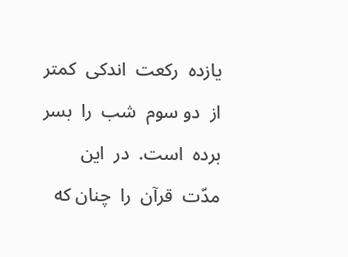یازده  رکعت  اندکی  کمتر  از  دو سوم  شب  را  بسر  برده  است.  در  این  مدّت  قرآن  را  چنان که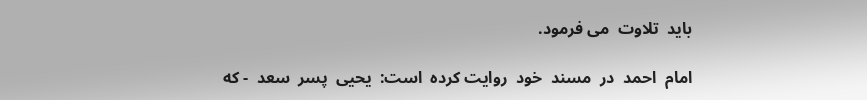باید  تلاوت  می فرمود.

امام  احمد  در  مسند  خود  روایت کرده  است:  یحیی  پسر  سعد  - که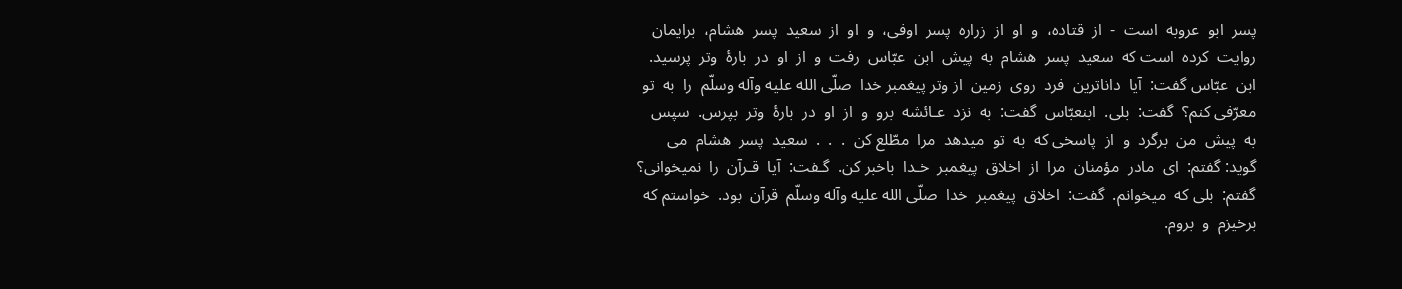پسر  ابو  عروبه  است  -  از  قتاده،  و  او  از  زراره  پسر  اوفی،  و  او  از  سعید  پسر  هشام،  برایمان  روایت  کرده  است که  سعید  پسر  هشام  به  پیش  ابن  عبّاس  رفت  و  از  او  در  بارۀ  وتر  پرسید.  ابن  عبّاس گفت:  آیا  داناترین  فرد  روی  زمین  از وتر پیغمبر خدا  صلّی الله علیه وآله وسلّم  را  به  تو  معرّفی کنم؟  گفت:  بلی.  ابنعبّاس  گفت:  به  نزد  عـائشه  برو  و  از  او  در  بارۀ  وتر  بپرس.  سپس  به  پیش  من  برگرد  و  از  پاسخی که  به  تو  میدهد  مرا  مطّلع کن  .  .  .  سعید  پسر  هشام  می گوید: گفتم:  ای  مادر  مؤمنان  مرا  از  اخلاق  پیغمبر  خـدا  باخبر کن.  گـفت:  آیا  قـرآن  را  نمیخوانی؟ گفتم:  بلی که  میخوانم.  گفت:  اخلاق  پیغمبر  خدا  صلّی الله علیه وآله وسلّم  قرآن  بود.  خواستم که  برخیزم  و  بروم.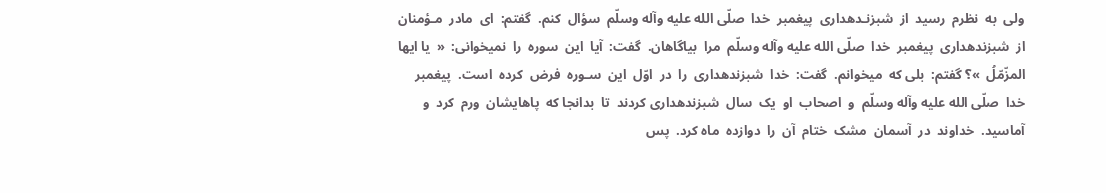ولی  به  نظرم  رسید  از  شبزنـدهداری  پیغمبر  خدا  صلّی الله علیه وآله وسلّم  سؤال  کنم.  گفتم:  ای  مادر  مـؤمنان  از  شبزندهداری  پیغمبر  خدا  صلّی الله علیه وآله وسلّم  مرا  بیاگاهان.  گفت:  آیا  این  سوره  را  نمیخوانی:  «  یا ایها  المزّمّلُ  »؟ گفتم:  بلی که  میخوانم.  گفت:  خدا  شبزندهداری  را  در  اوّل  این  سـوره  فرض  کرده  است.  پیغمبر  خدا  صلّی الله علیه وآله وسلّم  و  اصحاب  او  یک  سال  شبزندهداری کردند  تا  بدانجا که  پاهایشان  ورم  کرد  و  آماسید.  خداوند  در  آسمان  مشک  ختام  آن  را  دوازده  ماه کرد.  پس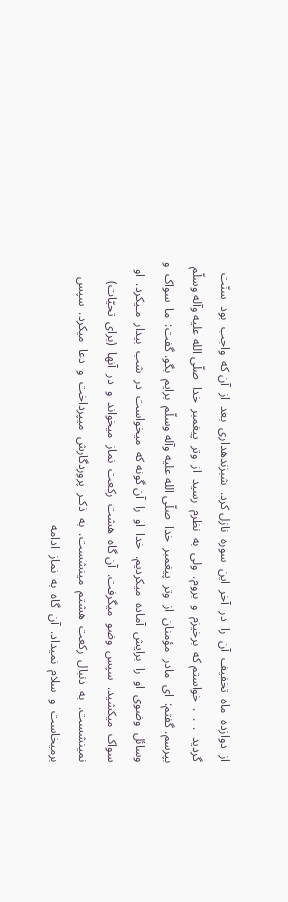از  دوازده  ماه  تخفیف  آن  را  در  آخر  این  سوره  نازل کرد.  شبزندهداری  بعد  از  آن که  واجب  بود  سنّت گردید  .  .  .  خواستم که  برخیزم  و  بروم.  ولی  به  نظرم  رسید  از  وتر  پیغمبر  خدا  صلّی الله علیه وآله وسلّم  بپرسم. گفتم:  ای  مادر  مؤمنان  از  وتر  پیغمبر  خدا  صلّی الله علیه وآله وسلّم  برایم  بگو. گفت:  ما  سواک  و  وسائل  وضوی  او  را  برایش  آماده  میکردیم.  خدا  او  را  آن گونه که  میخواست  در  شب  بیدار  مـیکرد.  او  سواک  میکشید.  سپس  وضو  میگرفت.  آن گاه  هشت  رکعت  نماز  میخواند  و  در  آنها  (برای  تحیّات)  نمینشست.  به  دنبال  رکعت  هشتم  مینشست.  به  ذکـر  پروردگارش  میپرداخت  و  دعا  میکرد.  سپس  برمیخاست  و  سلام  نمیداد.  آن  گاه  به  نماز  ادامه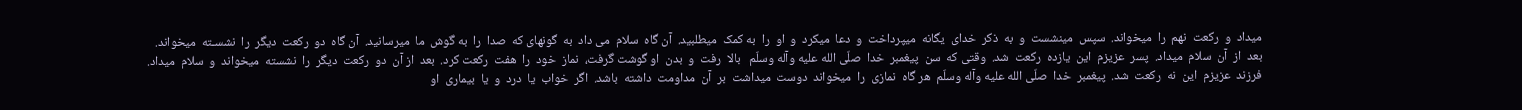میداد  و  رکعت  نهم  را  میخواند.  سپس  مینشست  و  به  ذکر  خدای  یگانه  میپرداخت  و  دعا  میکرد  و  او  را  به کمک  میطلبید.  آن گاه  سلام  می داد  به  گونهای که  صدا  را  به گوش  ما  میرسانید.  آن گاه  دو  رکعت  دیگر  را  نشسـته  میخواند.  بعد  از  آن  سلام  میداد.  پسر  عزیزم  این  یازده  رکعت  شد.  وقتی که  سن  پیغمبر  خدا  صلّی الله علیه وآله وسلّم   بالا  رفت  و  بدن  او گوشت گرفت،  نماز  خود  را  هفت  رکعت کرد.  بعد  از آن  دو  رکعت  دیگر  را  نشسته  میخواند  و  سلام  میداد.  فرزند  عزیزم  این  نه  رکعت  شد.  پیغمبر  خدا  صلّی الله علیه وآله وسلّم  هر گاه  نمازی  را  میخواند  دوست  میداشت  بر  آن  مداومت  داشته  باشد.  اگر  خواب  یا  درد  و  یا  بیماری  او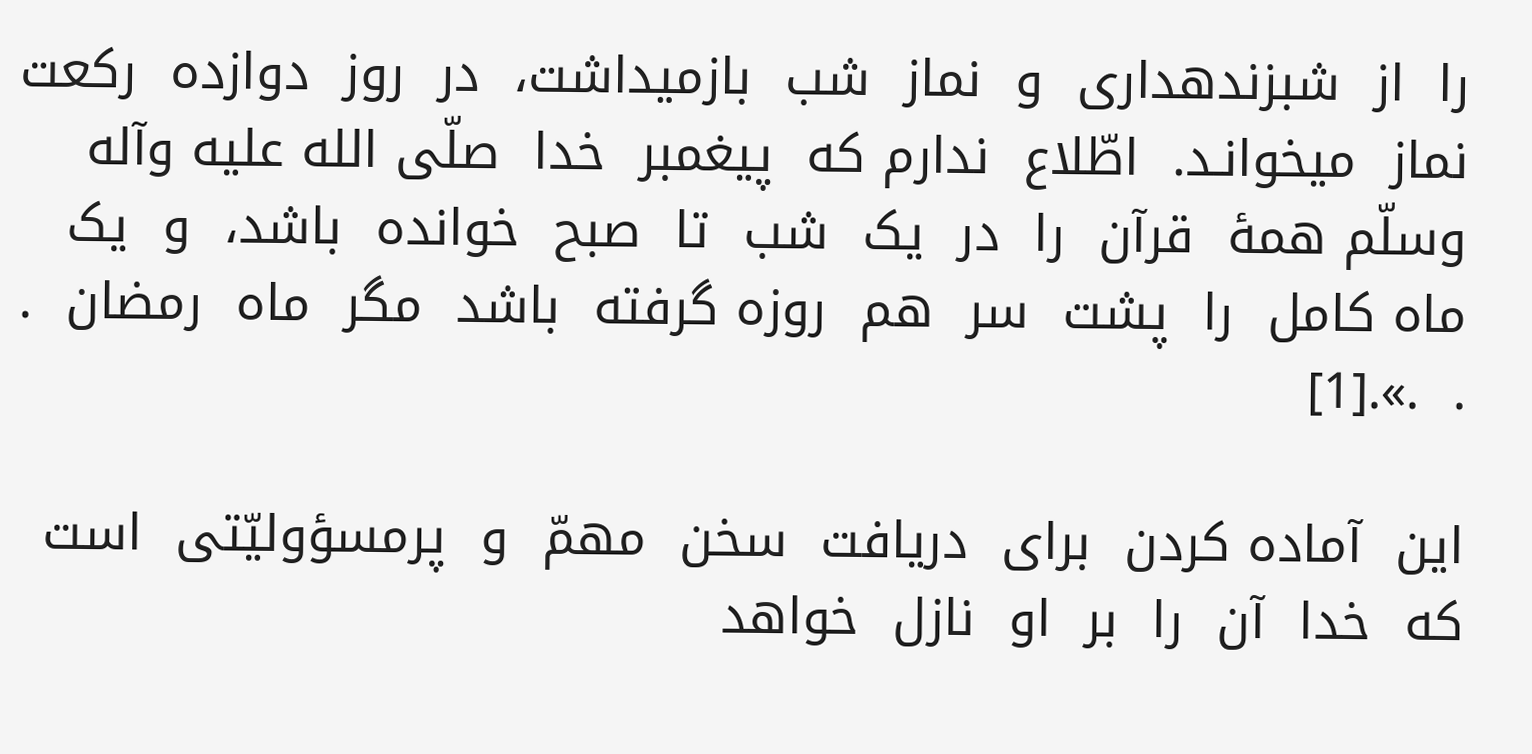را  از  شبزندهداری  و  نماز  شب  بازمیداشت،  در  روز  دوازده  رکعت  نماز  میخوانـد.  اطّلاع  ندارم که  پیغمبر  خدا  صلّی الله علیه وآله وسلّم همۀ  قرآن  را  در  یک  شب  تا  صبح  خوانده  باشد،  و  یک  ماه کامل  را  پشت  سر  هم  روزه گرفته  باشد  مگر  ماه  رمضان  .  .  .».[1]

این  آماده کردن  برای  دریافت  سخن  مهمّ  و  پرمسؤولیّتی  است که  خدا  آن  را  بر  او  نازل  خواهد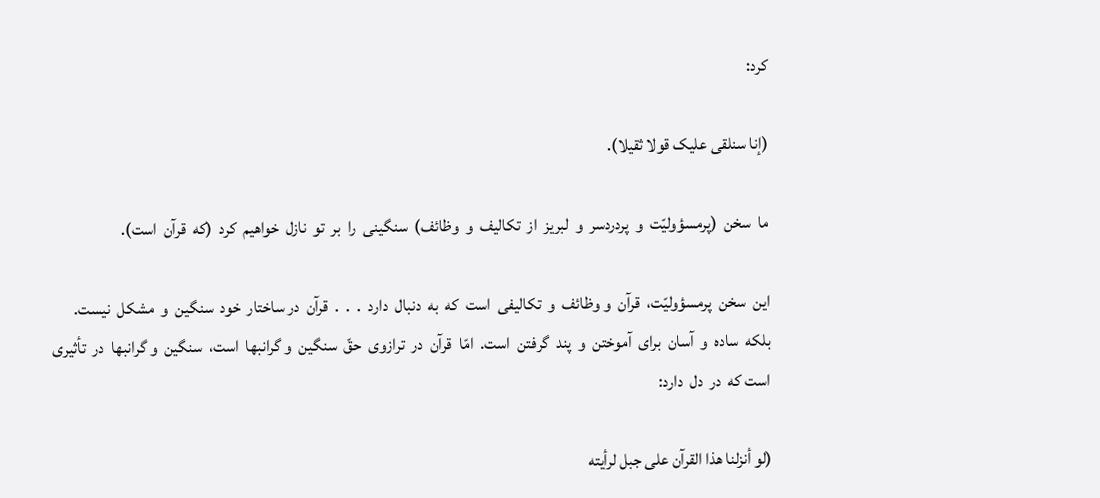کرد:

(إنا سنلقی علیک قولا ثقیلا).

ما  سخن  (پرمسؤولیّت  و  پردردسر  و  لبریز  از  تکالیف  و  وظائف)  سنگینی  را  بر  تو  نازل  خواهیم  کرد  (که  قرآن  است).

این  سخن  پرمسؤولیّت،  قرآن  و وظائف  و  تکالیفی  است  که  به  دنبال  دارد  .  .  .  قرآن  در ساختار  خود  سنگین  و  مشکل  نیست.  بلکه  ساده  و  آسان  برای  آموختن  و  پند  گرفتن  است.  امّا  قرآن  در  ترازوی  حقّ  سنگین  و گرانبها  است،  سنگین  و گرانبها  در  تأثیری  است که  در  دل  دارد:

(لو أنزلنا هذا القرآن على جبل لرأیته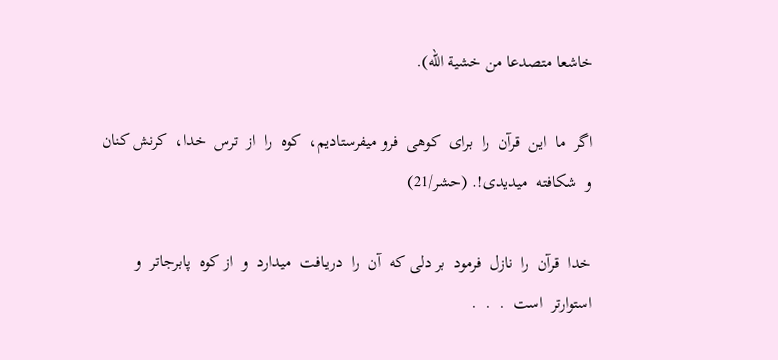خاشعا متصدعا من خشیة الله).

اگر  ما  این  قرآن  را  برای  کوهی  فرو میفرستادیم،  کوه  را  از  ترس  خدا،  کرنش کنان  و  شکافته  میدیدی!. (حشر/21)

خدا  قرآن  را  نازل  فرمود  بر دلی که  آن  را  دریـافت  میدارد  و  از کوه  پابرجاتر  و  استوارتر  است  .  .  .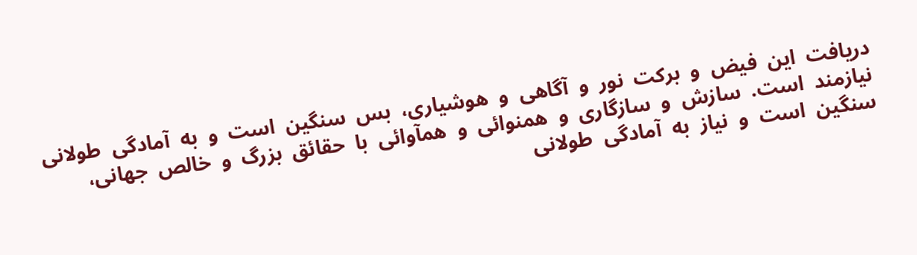دریافت  این  فیض  و  برکت  نور  و  آگاهی  و  هوشیاری،  بس  سنگین  است  و  به  آمادگی  طولانی  نیازمند  است.  سازش  و  سازگاری  و  همنوائی  و  همآوائی  با  حقائق  بزرگ  و  خالص  جهانی،  سنگین  است  و  نیاز  به  آمادگی  طولانی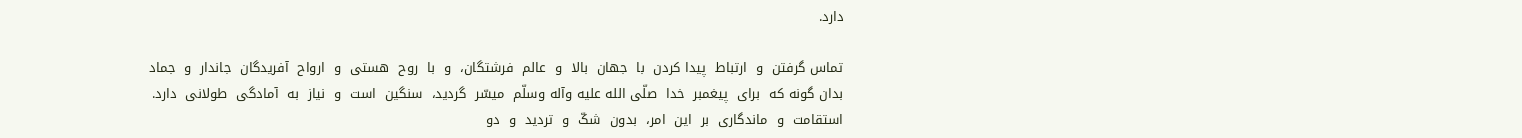دارد.

تماس گرفتن  و  ارتباط  پیدا کردن  با  جهان  بالا  و  عالم  فرشتگان،  و  با  روح  هستی  و  ارواح  آفریدگان  جاندار  و  جماد  بدان گونه که  برای  پیغمبر  خدا  صلّی الله علیه وآله وسلّم  میسّر  گردید،  سنگین  است  و  نیاز  به  آمادگی  طولانی  دارد.  استقامت  و  ماندگاری  بر  این  امر،  بدون  شکّ  و  تردید  و  دو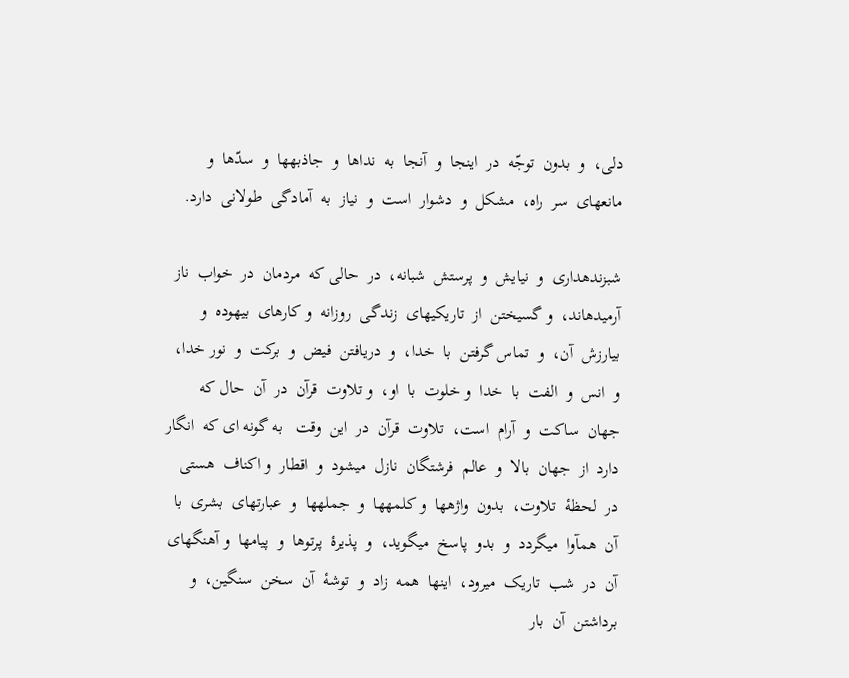دلی،  و  بدون  توجّه  در  اینجا  و  آنجا  به  نداها  و  جاذبهها  و  سدّها  و  مانعهای  سر  راه،  مشکل  و  دشوار  است  و  نیاز  به  آمادگی  طولانی  دارد.

شبزندهداری  و  نیایش  و  پرستش  شبانه،  در  حالی که  مردمان  در  خواب  ناز  آرمیدهاند،  و گسیختن  از  تاریکیهای  زندگی  روزانه  و کارهای  بیهوده  و  بیارزش  آن،  و  تماس گرفتن  با  خدا،  و  دریافتن  فیض  و  برکت  و  نور خدا،  و  انس  و  الفت  با  خدا  و خلوت  با  او،  و تلاوت  قرآن  در  آن  حال که  جهان  ساکت  و  آرام  است،  تلاوت  قرآن  در  این  وقت   به گونه ای که  انگار  دارد  از  جهان  بالا  و  عالم  فرشتگان  نازل  میشود  و  اقطار  و اکناف  هستی  در  لحظۀ  تلاوت،  بدون  واژهها  و کلمهها  و  جملهها  و  عبارتهای  بشری  با  آن  همآوا  میگردد  و  بدو  پاسخ  میگوید،  و  پذیرۀ  پرتوها  و  پیامها  و آهنگهای  آن  در  شب  تاریک  میرود،  اینها  همه  زاد  و  توشۀ  آن  سخن  سنگین،  و  برداشتن  آن  بار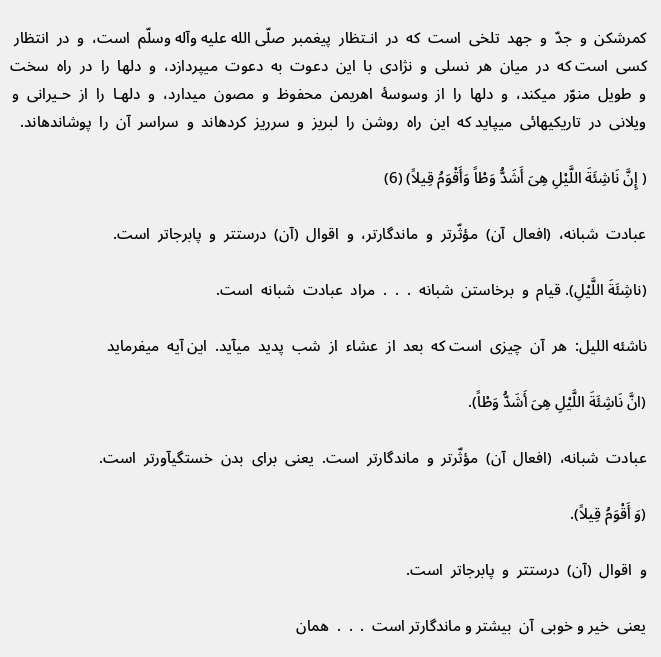کمرشکن  و  جدّ  و  جهد  تلخی  است  که  در  انـتظار  پیغمبر  صلّی الله علیه وآله وسلّم  است،  و  در  انتظار  کسی  است که  در  میان  هر  نسلی  و  نژادی  با  این  دعوت  به  دعوت  میپردازد،  و  دلها  را  در  راه  سخت  و  طویل  منوّر  میکند،  و  دلها  را  از  وسوسۀ  اهریمن  محفوظ  و  مصون  میدارد،  و  دلهـا  را  از  حـیرانی  و ویلانی  در  تاریکیهائی  میپاید که  این  راه  روشن  را  لبریز  و  سرریز  کردهاند  و  سراسر  آن  را  پوشاندهاند.

( إِنَّ نَاشِئَةَ اللَّیْلِ هِیَ أَشَدُّ وَطْاً وَأَقْوَمُ قِیلاً) (6)

عبادت  شبانه،  (افعال  آن)  مؤثّرتر  و  ماندگارتر،  و  اقوال  (آن)  درستتر  و  پابرجاتر  است‌.

(ناشِئَةَ اللَّیْلِ). قیام  و  برخاستن  شبانه  .  .  .  مراد  عبادت  شبانه  است‌.

ناشئه اللیل:  هر  آن  چیزی  است که  بعد  از  عشاء  از  شب  پدید  میآید.  این آیه  میفرماید

(انَّ نَاشِئَةَ اللَّیْلِ هِیَ أَشَدُّ وَطْاً).

عبادت  شبانه،  (افعال  آن)  مؤثّرتر  و  ماندگارتر  است.  یعنی  برای  بدن  خستگیآورتر  است‌.

(وَ أَقْوَمُ قِیلاً).

و  اقوال  (آن)  درستتر  و  پابرجاتر  است‌.

یعنی  خیر و خوبی  آن  بیشتر و ماندگارتر است  .  .  .  همان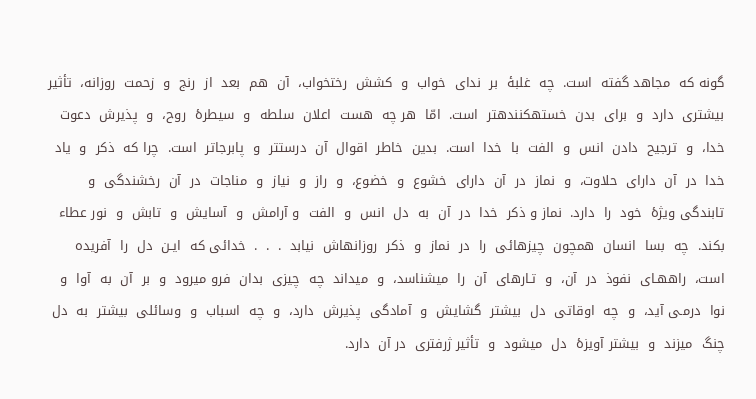گونه که  مجاهد گفته  است.  چه  غلبۀ  بر  ندای  خواب  و  کشش  رختخواب،  آن  هم  بعد  از  رنج  و  زحمت  روزانه،  تأثیر  بیشتری  دارد  و  برای  بدن  خستهکنندهتر  است.  امّا  هر چه  هست  اعلان  سلطه  و  سیطرۀ  روح،  و  پذیرش  دعوت  خدا،  و  ترجیح  دادن  انس  و  الفت  با  خدا  است.  بدین  خاطر  اقوال  آن  درستتر  و  پابرجاتر  است.  چرا که  ذکر  و  یاد  خدا  در  آن  دارای  حلاوت،  و  نماز  در  آن  دارای  خشوع  و  خضوع،  و  راز  و  نیاز  و  مناجات  در  آن  رخشندگی  و  تابندگی ویژۀ  خود  را  دارد.  نماز و ذکر  خدا  در  آن  به  دل  انس  و  الفت  و آرامش  و  آسایش  و  تابش  و  نور عطاء  بکند.  چه  بسا  انسان  همچون  چیزهائی  را  در  نماز  و  ذکر  روزانهاش  نیابد  .  .  .  خدائی که  ایـن  دل  را  آفریده  است،  راههـای  نفوذ  در  آن،  و  تـارهای  آن  را  میشناسد،  و  میداند  چه  چیزی  بدان  فرو میرود  و  بر  آن  به  آوا  و  نوا  درمـی آید،  و  چه  اوقاتی  دل  بیشتر  گشایش  و  آمادگی  پذیرش  دارد،  و  چه  اسباب  و  وسائلی  بیشتر  به  دل  چنگ  میزند  و  بیشتر آویزۀ  دل  میشود  و  تأثیر ژرفتری  در آن  دارد.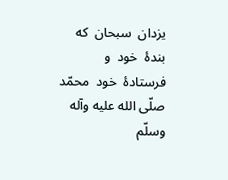یزدان  سبحان  که  بندۀ  خود  و  فرستادۀ  خود  محمّد  صلّی الله علیه وآله وسلّم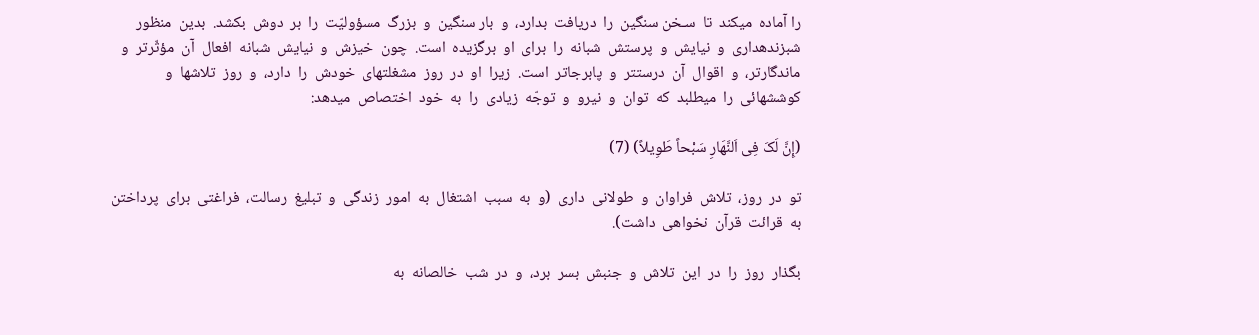را آماده  میکند  تا  سـخن سنگین  را  دریافت  بدارد،  و  بار سنگین  و  بزرگ  مسؤولیّت  را  بر  دوش  بکشد.  بدین  منظور  شبزندهداری  و  نیایش  و  پرستش  شبانه  را  برای  او  برگزیده  است.  چون  خیزش  و  نیایش  شبانه  افعال  آن  مؤثّرتر  و  ماندگارتر،  و  اقوال  آن  درستتر  و  پابرجاتر  است.  زیرا  او  در  روز  مشغلتهای  خودش  را  دارد،  و  روز  تلاشها  و کوششهائی  را  میطلبد  که  توان  و  نیرو  و  توجّه  زیادی  را  به  خود  اختصاص  میدهد:

(إِنَّ لَکَ فِی اَلنَّهَارِ سَبْحاً طَوِیلاً) (7)

تو  در  روز،  تلاش  فراوان  و  طولانی  داری  (و  به  سبب  اشتغال  به  امور  زندگی  و  تبلیغ  رسالت،  فراغتی  برای  پرداختن  به  قرائت  قرآن  نخواهی  داشت).

بگذار  روز  را  در  این  تلاش  و  جنبش  بسر  برد،  و  در  شب  خالصانه  به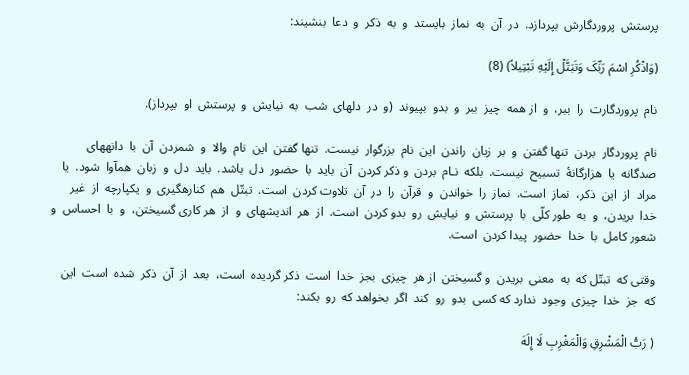پرستش  پروردگارش  بپردازد.  در  آن  به  نماز  بایستد  و  به  ذکر  و  دعا  بنشیند:

(وَاذْکُرِ اسْمَ رَبِّکَ وَتَبَتَّلْ إِلَیْهِ تَبْتِیلاً) (8)

نام  پروردگارت  را  ببر،  و  از همه  چیز  ببر  و  بدو  بپیوند  (و  در  دلهای  شب  به  نیایش  و  پرستش  او  بپرداز).

نام  پروردگار  بردن  تنها گفتن  و  بر  زبان  راندن  این  نام  بزرگوار  نیست.  تنها گفتن  این  نام  والا  و  شمردن  آن  با  دانههای  صدگانه  یا  هزارگانۀ  تسبیح  نیست.  بلکه  نـام  بردن  و ذکر کردن  آن  باید  با  حضور  دل  باشد.  باید  دل  و  زبان  همآوا  شود.  یا  مراد  از  این  ذکر،  نماز  است.  نماز  را  خواندن  و  قرآن  را  در  آن  تلاوت کردن  است.  تبتّل  هم  کنارهگیری  و  یکپارچه  از  غیر  خدا  بریدن،  و  به  طور کلّی  با  پرستش  و  نیایش  رو  بدو کردن  است.  از  هر  اندیشهای  و  از  هر کاری گسیختن،  و  با  احساس  و  شعور کامل  با  خدا  حضور  پیدا کردن  است‌.

وقتی که  تبتّل که  به  معنی  بریدن  و گسیختن  از هر  چیزی  بجز  خدا  است  ذکر گردیده  است،  بعد  از  آن  ذکر  شده  است  این که  جز  خدا  چیزی  وجود  ندارد که کسی  بدو  رو  کند  اگر  بخواهد که  رو  بکند:

( رَبُّ الْمَشْرِقِ وَالْمَغْرِبِ لَا إِلَهَ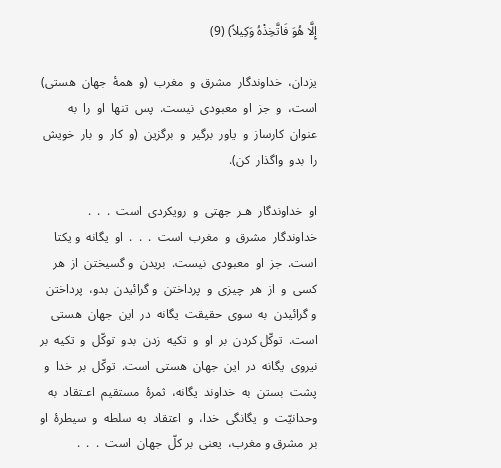إِلَّا هُوَ فَاتَّخِذْهُ وَکِیلاً) (9)

یزدان،  خداوندگار  مشرق  و  مغرب  (و  همۀ  جهان  هستی)  است،  و  جز  او  معبودی  نیست.  پس  تنها  او  را  به  عنوان  کارساز  و  یاور  برگیر  و  برگزین  (و  کار  و  بار  خویش  را  بدو  واگذار  کن).

او  خداوندگار  هـر  جهتی  و  رویکردی  است  .  .  .  خداوندگار  مشرق  و  مغرب  است  .  .  .  او  یگانه  و یکتا  است.  جز  او  معبودی  نیست.  بریدن  و گسیختن  از  هر  کسی  و  از  هر  چیزی  و  پرداختن  و گرائیدن  بدو،  پرداختن  و گرائیدن  به  سوی  حقیقت  یگانه  در  این  جهان  هستی  است.  توکّل کردن  بر  او  و  تکیه  زدن  بدو  توکّل  و  تکیه  بر  نیروی  یگانه  در  این  جهان  هستی  است.  توکّل  بر  خدا  و  پشت  بستن  به  خداوند  یگانه،  ثمرۀ  مستقیم  اعـتقاد  به  وحدانیّت  و  یگانگی  خدا،  و  اعتقاد  به  سلطه  و  سیطرۀ  او  بر  مشرق و مغرب،  یعنی  بر کلّ  جهان  است  .  .  .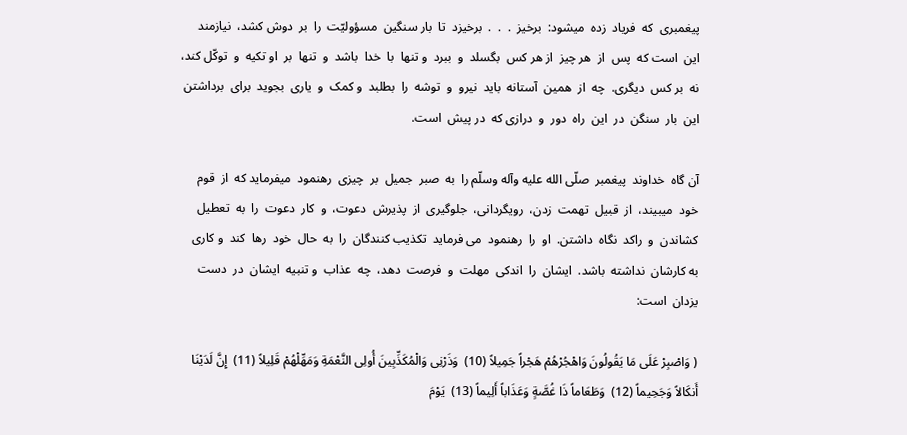پیغمبری  که  فریاد  زده  میشود:  برخیز  .  .  .  برخیزد  تا  بار سنگین  مسؤولیّت  را  بر  دوش کشد،  نیازمند  این  است که  پس  از  هر چیز  از هر کس  بگسلد  و  ببرد  و تنها  با  خدا  باشد  و  تنها  بر  او تکیه  و  توکّل کند،  نه  بر کس  دیگری.  چه  از  همین  آستانه  باید  نیرو  و  توشه  را  بطلبد  و کمک  و  یاری  بجوید  برای  برداشتن  این  بار  سنگن  در  این  راه  دور  و  درازی که  در پیش  است‌.

آن گاه  خداوند  پیغمبر  صلّی الله علیه وآله وسلّم را  به  صبر  جمیل  بر  چیزی  رهنمود  میفرماید که  از  قوم  خود  میبیند،  از  قبیل  تهمت  زدن،  رویگردانی،  جلوگیری  از  پذیرش  دعوت،  و  کار  دعوت  را  به  تعطیل کشاندن  و  راکد  نگاه  داشتن.  او  را  رهنمود  می فرماید  تکذیب کنندگان  را  به  حال  خود  رها  کند  و کاری  به کارشان  نداشته  باشد.  ایشان  را  اندکی  مهلت  و  فرصت  دهد،  چه  عذاب  و تنبیه  ایشان  در  دست  یزدان  است‌:

( وَاصْبِرْ عَلَى مَا یَقُولُونَ وَاهْجُرْهُمْ هَجْراً جَمِیلاً (10)  وَذَرْنِی وَالْمُکَذِّبِینَ أُولِی النَّعْمَةِ وَمَهِّلْهُمْ قَلِیلاً (11)  إِنَّ لَدَیْنَا أَنکَالاً وَجَحِیماً (12)  وَطَعَاماً ذَا غُصَّةٍ وَعَذَاباً أَلِیماً (13)  یَوْمَ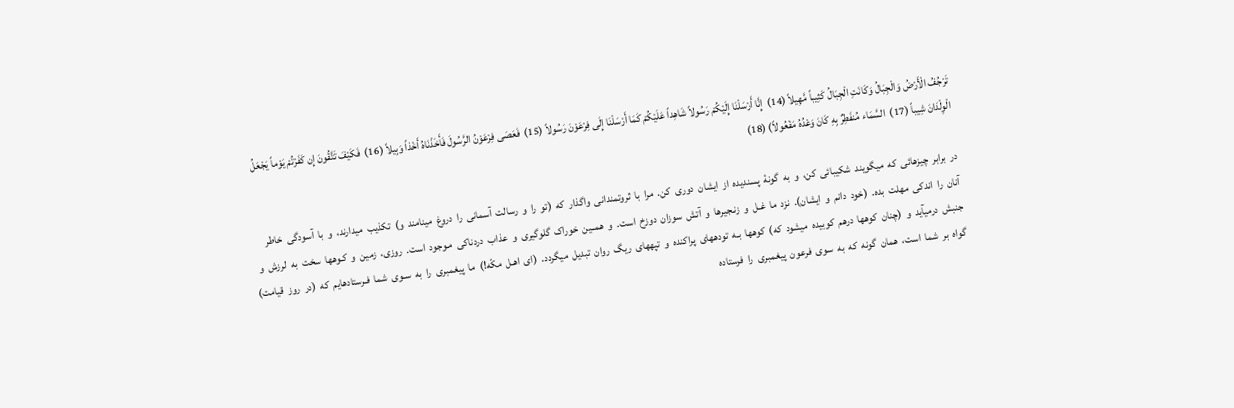تَرْجُفُ الْأَرْضُ وَالْجِبَالُ وَکَانَتِ الْجِبَالُ کَثِیباً مَّهِیلاً (14)  إِنَّا أَرْسَلْنَا إِلَیْکُمْ رَسُولاً شَاهِداً عَلَیْکُمْ کَمَا أَرْسَلْنَا إِلَى فِرْعَوْنَ رَسُولاً (15)  فَعَصَى فِرْعَوْنُ الرَّسُولَ فَأَخَذْنَاهُ أَخْذاً وَبِیلاً (16)  فَکَیْفَ تَتَّقُونَ إِن کَفَرْتُمْ یَوْماً یَجْعَلُ الْوِلْدَانَ شِیباً (17)  السَّمَاء مُنفَطِرٌ بِهِ کَانَ وَعْدُهُ مَفْعُولاً) (18)

در  برابر  چیزهائی  که  میگویند  شکیبائی  کن،  و  به  گونۀ  پسندیده  از  ایشان  دوری  کن.  مرا  با  ثروتمندانی  واگذار  که  (تو  را  و  رسالت  آسمانی  را  دروغ  مینامند  و)  تکذیب  میدارند،  و  با  آسودگی  خاطر آنان  را  اندکی  مهلت  بده.  (خود  دانم  و  ایشان).  نزد  ما  غـل  و  زنـجیرها  و  آتش  سوزان  دوزخ  است.  و  همــین  خوراک  گلوگیری  و  عذاب  دردناکی  مـوجود  است.  روزی،  زمین  و  کـوهها  سخت  به  لرزش  و  جنبش  درمیآید  و  (چنان  کوهها  درهم  کوبیده  میشود  که)  کوهها  بـه  تودههای  پراکنده  و  تپههای  ریگ  روان  تبدیل  میگردد.  (ای  اهـل  مکّه!)  ما  پیغمبری  را  به  سـوی  شما  فـرستادهایم  که  (در  روز  قیامت)  گواه  بر  شما  است،  همان  گونه  که  به  سوی  فرعون  پیغمبری  را  فرستاده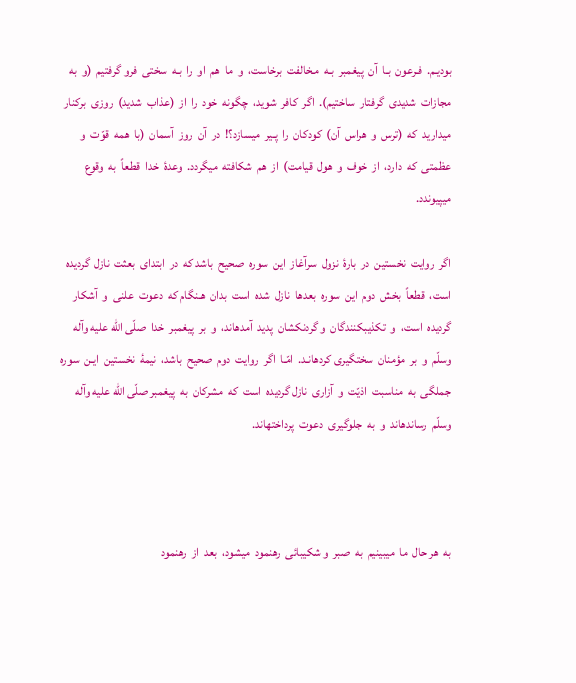بودیـم.  فـرعون  بـا  آن  پیغمبر  بـه  مـخالفت  برخاست،  و  ما  هم  او  را  بـه  سختی  فرو گرفتیم  (و  به  مجازات  شدیدی  گرفتار  ساختیم).  اگر  کافر  شوید،  چگونه  خود  را  از  (عذاب  شدید)  روزی  برکنار  میدارید  که  (ترس  و  هراس  آن)  کودکان  را  پـیر  میسازد؟!  در  آن  روز  آسمان  (با  همه  قوّت  و  عظمتی  که  دارد،  از  خوف  و  هول  قیامت)  از  هم  شکافته  میگردد.  وعدۀ  خدا  قطعاً  به  وقوع  میپیوندد.

اگر  روایت  نخستین  در  بارۀ  نزول  سرآغاز  این  سوره  صحیح  باشد که  در  ابتدای  بعثت  نازل  گردیده  است،  قطعاً  بخش  دوم  این  سوره  بعدها  نازل  شده  است  بدان  هـنگام که  دعوت  علنی  و  آشکار گردیده  است،  و  تکذیبکنندگان  و گردنکشان  پدید  آمدهاند،  و  بر  پیغمبر  خدا  صلّی الله علیه وآله وسلّم  و  بر  مؤمنان  سختگیری کردهانـد.  امّـا  اگر  روایت  دوم  صحیح  باشد،  نیمۀ  نخستین  ایـن  سوره  جملگی  به  مناسبت  اذیّت  و  آزاری  نازل گردیده  است  که  مشرکان  به  پیغمبر صلّی الله علیه وآله وسلّم  رساندهاند  و  به  جلوگیری  دعوت  پرداختهاند.



به  هر حال  ما  میبینیم  به  صبر  و شکیبائی  رهنمود  میشود،  بعد  از  رهنمود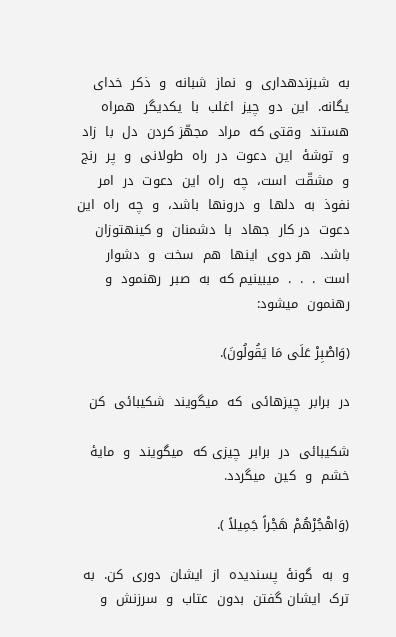به  شبزندهداری  و  نماز  شبانه  و  ذکر  خدای  یگانه.  این  دو  چیز  اغلب  با  یکدیگر  همراه  هستند  وقتی که  مراد  مجهّز کردن  دل  با  زاد  و  توشۀ  این  دعوت  در  راه  طولانی  و  پر  رنج  و  مشقّت  است،  چه  راه  این  دعوت  در  امر  نفوذ  به  دلها  و  درونها  باشد،  و  چه  راه  این  دعوت  در کار  جهاد  با  دشمنان  و کینهتوزان  باشد.  هر دوی  اینها  هم  سخت  و  دشوار  است  .  .  .  میبینیم که  به  صبر  رهنمود  و  رهنمون  میشود:

(وَاصْبِرْ عَلَى مَا یَقُولُونَ).

در  برابر  چیزهائی  که  میگویند  شکیبائی  کن

شکیبائی  در  برابر  چیزی که  میگویند  و  مایۀ  خشم  و  کین  میگردد.

(وَاهْجُرْهُمْ هَجْراً جَمِیلاً ).

و  به  گونۀ  پسندیده  از  ایشان  دوری  کن.  به  ترک  ایشان گفتن  بدون  عتاب  و  سرزنش  و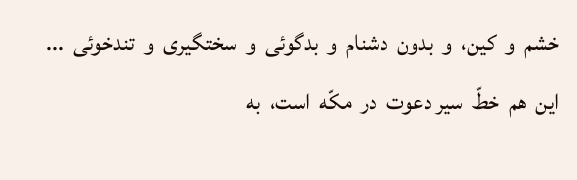خشم  و  کین،  و  بدون  دشنام  و  بدگوئی  و  سختگیری  و  تندخوئی  ...  این  هم  خطّ  سیر دعوت  در  مکّه  است،  به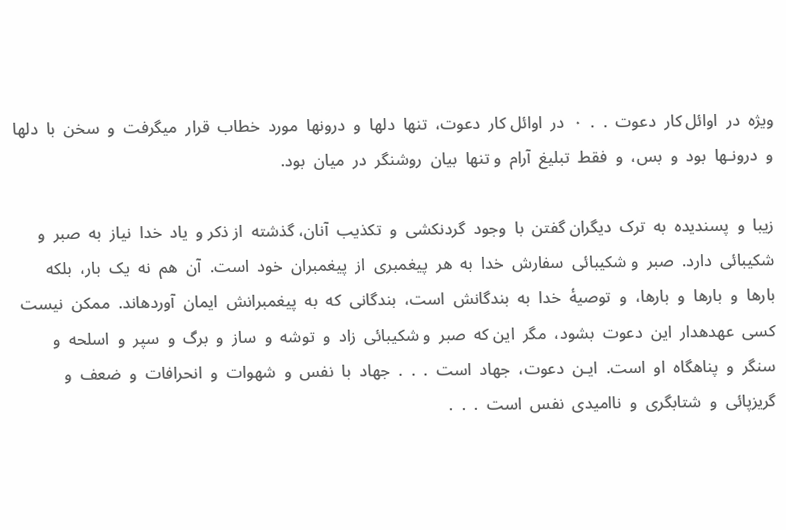ویژه  در  اوائل کار  دعوت  .  .  ٠  در  اوائل کار  دعوت،  تنها  دلها  و  درونها  مورد  خطاب  قرار  میگرفت  و  سخن  با  دلها  و  درونـها  بود  و  بس،  و  فقط  تبلیغ  آرام  و تنها  بیان  روشنگر  در  میان  بود.

زیبا  و  پسندیده  به  ترک  دیگران گفتن  با  وجود  گردنکشی  و  تکذیب  آنان، گذشته  از ذکر و  یاد  خدا  نیاز  به  صبر  و شکیبائی  دارد.  صبر  و شکیبائی  سفارش  خدا  به  هر  پیغمبری  از  پیغمبران  خود  است.  آن  هم  نه  یک  بار،  بلکه  بارها  و  بارها  و  بارها،  و  توصیۀ  خدا  به  بندگانش  است،  بندگانی  که  به  پیغمبرانش  ایمان  آوردهاند.  ممکن  نیست  کسی  عهدهدار  این  دعوت  بشود،  مگر  این که  صبر  و شکیبائی  زاد  و  توشه  و  ساز  و  برگ  و  سپر  و  اسلحه  و  سنگر  و  پناهگاه  او  است.  ایـن  دعوت،  جهاد  است  .  .  .  جهاد  با  نفس  و  شهوات  و  انحرافات  و  ضعف  و گریزپائی  و  شتابگری  و  ناامیدی  نفس  است  .  .  .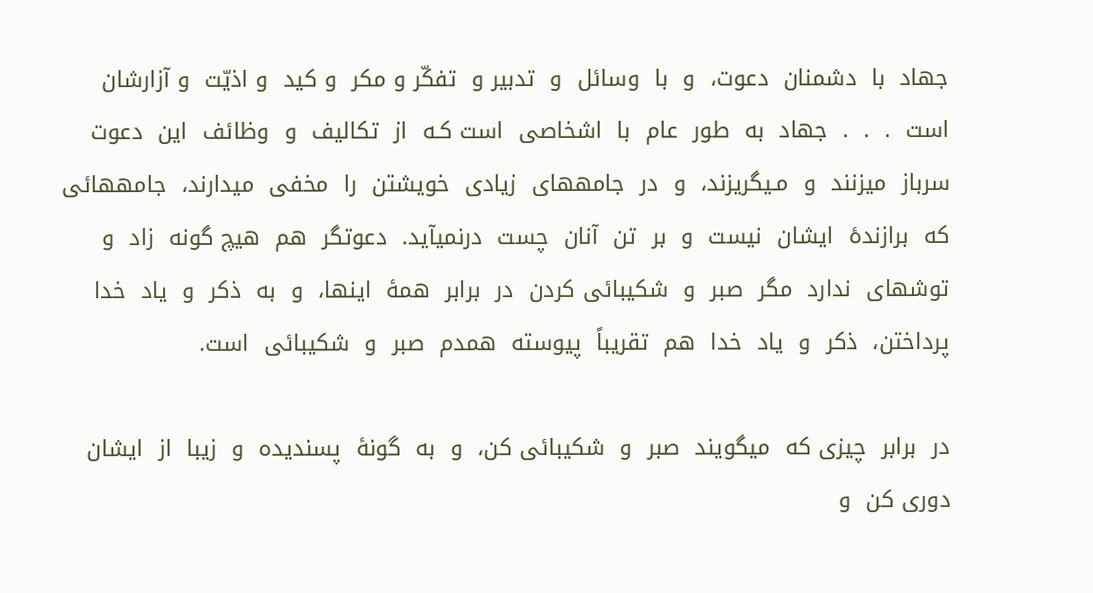جهاد  با  دشمنان  دعوت،  و  با  وسائل  و  تدبیر و  تفکّر و مکر  و کید  و اذیّت  و آزارشان  است  .  .  .  جهاد  به  طور  عام  با  اشخاصی  است کـه  از  تکالیف  و  وظائف  این  دعوت  سرباز  میزنند  و  مـیگریزند،  و  در  جامههای  زیادی  خویشتن  را  مخفی  میدارند،  جامههائی که  برازندۀ  ایشان  نیست  و  بر  تن  آنان  چست  درنمیآید.  دعوتگر  هم  هیچ گونه  زاد  و  توشهای  ندارد  مگر  صبر  و  شکیبائی کردن  در  برابر  همۀ  اینها،  و  به  ذکر  و  یاد  خدا  پرداختن،  ذکر  و  یاد  خدا  هم  تقریباً  پیوسته  همدم  صبر  و  شکیبائی  است‌.

در  برابر  چیزی که  میگویند  صبر  و  شکیبائی کن،  و  به  گونۀ  پسندیده  و  زیبا  از  ایشان  دوری کن  و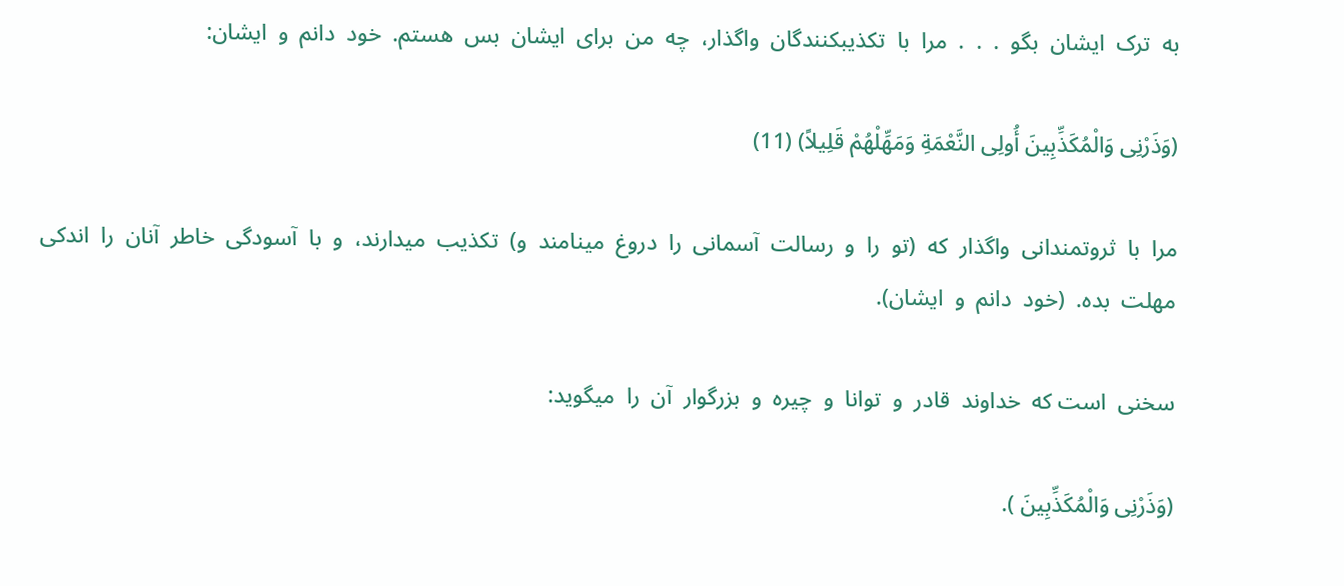به  ترک  ایشان  بگو  .  .  .  مرا  با  تکذیبکنندگان  واگذار،  چه  من  برای  ایشان  بس  هستم.  خود  دانم  و  ایشان‌:

(وَذَرْنِی وَالْمُکَذِّبِینَ أُولِی النَّعْمَةِ وَمَهِّلْهُمْ قَلِیلاً) (11)

مرا  با  ثروتمندانی  واگذار  که  (تو  را  و  رسالت  آسمانی  را  دروغ  مینامند  و)  تکذیب  میدارند،  و  با  آسودگی  خاطر  آنان  را  اندکی  مهلت  بده.  (خود  دانم  و  ایشان).

سخنی  است که  خداوند  قادر  و  توانا  و  چیره  و  بزرگوار  آن  را  میگوید:

(وَذَرْنِی وَالْمُکَذِّبِینَ ).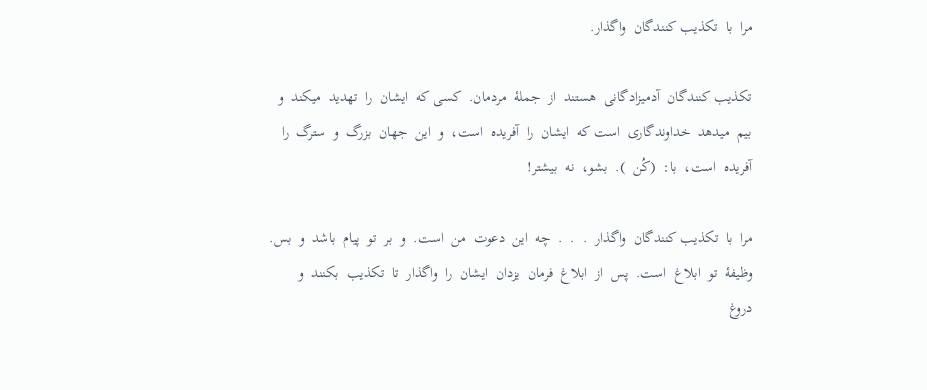مرا  با  تکذیب کنندگان  واگذار.

تکذیب کنندگان  آدمیزادگانی  هستند  از  جملۀ  مردمان.  کسی که  ایشان  را  تهدید  میکند  و  بیم  میدهد  خداوندگاری  است که  ایشان  را  آفریده  است،  و  این  جهان  بزرگ  و  سترگ  را  آفریده  است،  با:  (کُن  ).  بشو،  نه  بیشتر!

مرا  با  تکذیب کنندگان  واگذار  .  .  .  چه  این  دعوت  من  است.  و  بر  تو  پیام  باشد  و  بس.  وظیفۀ  تو  ابلاغ  است.  پس  از  ابلاغ  فرمان  یزدان  ایشان  را  واگذار  تا  تکذیب  بکنند  و  دروغ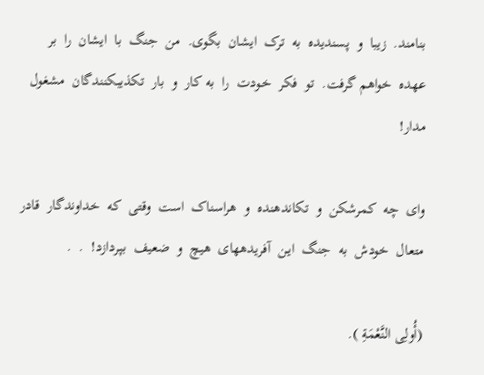بنامند.  زیبا  و  پسندیده  به  ترک  ایشان  بگوی.  من  جنگ  با  ایشان  را  بر  عهده  خواهم گرفت.  تو  فکر  خـودت  را  به کار  و  بار  تکذیبکنندگان  مشغول  مدار!

وای  چه  کمرشکن  و  تکاندهنده  و  هراسناک  است  وقتی  که  خداوندگار  قادر  متعال  خودش  به  جنگ  ایـن  آفریدههای  هیچ  و  ضعیف  بپردازد!  .  .

(أُولِی النَّعْمَةِ ).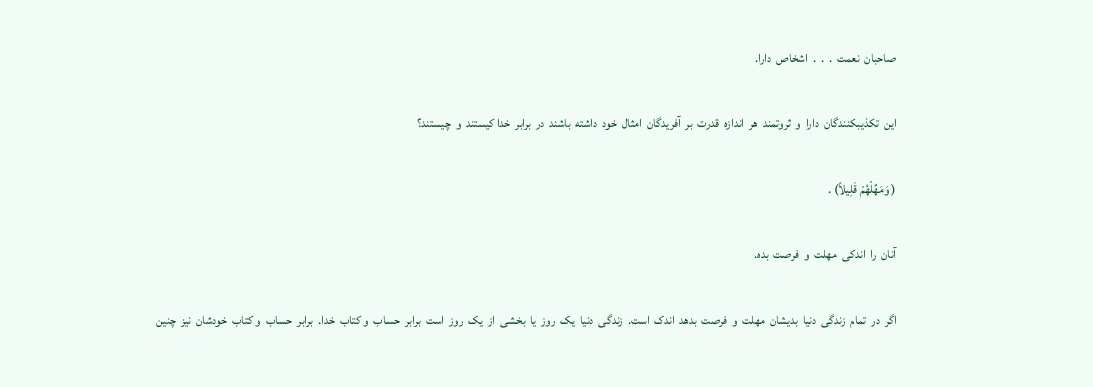صاحبان  نعمت  .  .  .  اشخاص  دارا.

این  تکذیبکنندگان  دارا  و  ثروتمند  هر  اندازه  قدرت  بر  آفریدگان  امثال  خود  داشته  باشند  در  برابر  خدا کیستند  و  چیستند؟

( وَمَهِّلْهُمْ قَلِیلاً) .

آنان  را  اندکی  مهلت  و  فرصت  بده‌.

اگر  در  تمام  زندگی  دنیا  بدیشان  مهلت  و  فرصت  بدهد  اندک  است.  زندگی  دنیا  یک  روز  یا  بخشی  از  یک  روز  است  برابر  حساب  و کتاب  خدا.  برابر  حساب  و کتاب  خودشان  نیز  چنین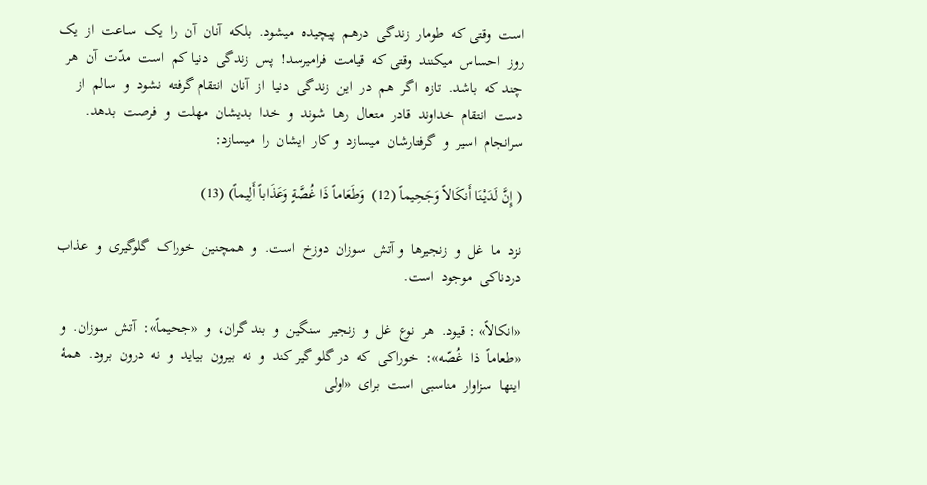است  وقتی که  طومار  زندگی  درهـم  پیچیده  میشود.  بلکه  آنان  آن  را  یک  سـاعت  از  یک  روز  احساس  میکنند  وقتی که  قیامت  فرامیرسد!  پس  زندگی  دنیا کم  است  مدّت  آن  هر چند که  باشد.  تازه  اگر  هم  در  این  زندگی  دنیا  از  آنان  انتقام گرفته  نشود  و  سالم  از  دست  انتقام  خداوند  قادر  متعال  رهـا  شوند  و  خدا  بدیشان  مهلت  و  فرصت  بدهد.  سرانجام  اسیر  و  گرفتارشان  میسازد  و کار  ایشان  را  میسازد‌:

( إِنَّ لَدَیْنَا أَنکَالاً وَجَحِیماً (12)  وَطَعَاماً ذَا غُصَّةٍ وَعَذَاباً أَلِیماً) (13)

نزد  ما  غل  و  زنجیرها  و آتش  سوزان  دوزخ  است.  و  همچنین  خوراک  گلوگیری  و  عذاب  دردناکی  موجود  است‌.

«انکالاً» : قیود.  هر  نوع  غل  و  زنجیر  سنگین  و  بند گران،  و  «جحیماً»:  آتش  سوزان.  و  «طعاماً  ذا  غُصّه»:  خوراکی  که  در گلو گیر کند  و  نه  بیرون  بیاید  و  نه  درون  برود.  همۀ  اینها  سزاوار  مناسبی  است  برای  «اولی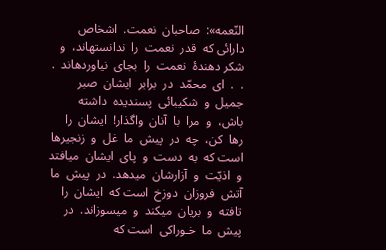النّعمه»:  صاحبان  نعمت.  اشخاص  دارائی که  قدر  نعمت  را  ندانستهاند،  و  شکر دهندۀ  نعمت  را  بجای  نیاوردهاند  .  .  .  ای  محمّد  در  برابر  ایشان  صبر  جمیل  و  شکیبائی  پسندیده  داشته  باش،  و  مرا  با  آنان  واگذار!  ایشان  را  رها  کن،  چه  در  پیش  ما  غل  و  زنجیرها  است که  به  دست  و  پای  ایشان  میافتد  و  اذیّت  و  آزارشان  میدهد.  در  پیش  ما  آتش  فروزان  دوزخ  است که  ایشان  را  تافته  و  بریان  میکند  و  میسوزاند.  در  پیش  ما  خـوراکی  است که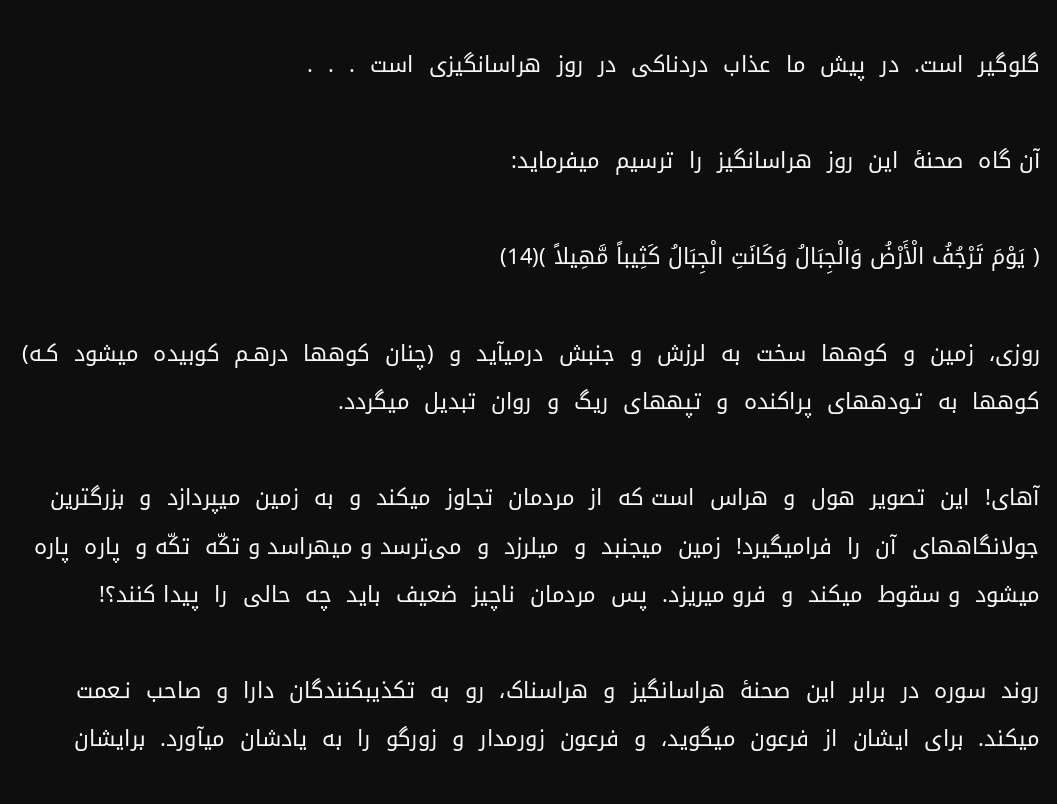گلوگیر  است.  در  پیش  ما  عذاب  دردناکی  در  روز  هراسانگیزی  است  .  .  .

آن گاه  صحنۀ  این  روز  هراسانگیز  را  ترسیم  میفرماید:

( یَوْمَ تَرْجُفُ الْأَرْضُ وَالْجِبَالُ وَکَانَتِ الْجِبَالُ کَثِیباً مَّهِیلاً )(14)

روزی،  زمین  و  کوهها  سخت  به  لرزش  و  جنبش  درمیآید  و  (چنان  کوهها  درهـم  کوبیده  میشود  کـه)  کوهها  به  تـودههای  پراکنده  و  تپههای  ریگ  و  روان  تبدیل  میگردد.

آهای!  این  تصویر  هول  و  هراس  است که  از  مردمان  تجاوز  میکند  و  به  زمین  میپردازد  و  بزرگترین  جولانگاههای  آن  را  فرامیگیرد!  زمین  میجنبد  و  میلرزد  و  می‌‌ترسد و میهراسد و تکّه  تکّه و  پاره  پاره  میشود  و سقوط  میکند  و  فرو میریزد.  پس  مردمان  ناچیز  ضعیف  باید  چه  حالی  را  پیدا کنند؟!

روند  سوره  در  برابر  این  صحنۀ  هراسانگیز  و  هراسناک،  رو  به  تکذیبکنندگان  دارا  و  صاحب  نـعمت  میکند.  برای  ایشان  از  فرعون  میگوید،  و  فرعون  زورمدار  و  زورگو  را  به  یادشان  میآورد.  برایشان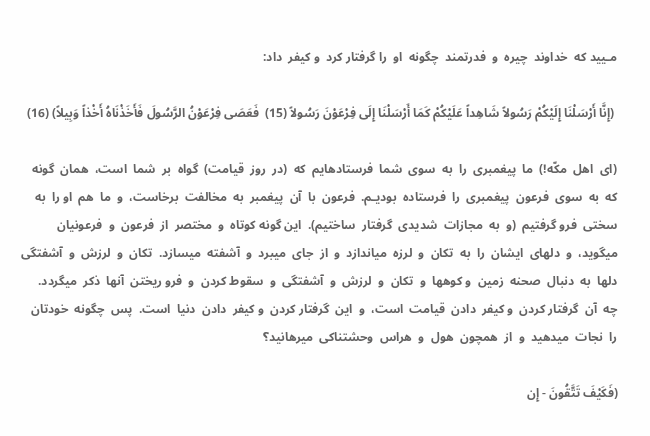مـیید که  خداوند  چیره  و  فدرتمند  چگونه  او  را گرفتار کرد  و کیفر  داد:

 (إِنَّا أَرْسَلْنَا إِلَیْکُمْ رَسُولاً شَاهِداً عَلَیْکُمْ کَمَا أَرْسَلْنَا إِلَى فِرْعَوْنَ رَسُولاً (15)  فَعَصَى فِرْعَوْنُ الرَّسُولَ فَأَخَذْنَاهُ أَخْذاً وَبِیلاً) (16)

(ای  اهل  مکّه!)  ما  پیغمبری  را  به  سوی  شما  فرستادهایم  که  (در  روز  قیامت)  گواه  بر  شما  است،  همان  گونه  که  به  سوی  فرعون  پیغمبری  را  فرستاده  بودیـم.  فرعون  با  آن  پیغمبر  به  مخالفت  برخاست،  و  ما  هم  او را  به  سختی  فرو گرفتیم  (و  به  مجازات  شدیدی  گرفتار  ساختیم).  این گونه کوتاه  و  مختصر  از  فرعون  و  فرعونیان  میگوید،  و  دلهای  ایشان  را  به  تکان  و  لرزه  میاندازد  و  از  جای  میبرد  و  آشفته  میسازد.  تکان  و  لرزش  و  آشفتگی  دلها  به  دنبال  صحنه  زمین  و کوهها  و  تکان  و  لرزش  و  آشفتگی  و  سقوط کردن  و  فرو ریختن  آنها  ذکر  میگردد.  چه  آن  گرفتار کردن  و کیفر  دادن  قیامت  است،  و  این  گرفتار کردن  و کیفر  دادن  دنیا  است.  پس  چگونه  خودتان  را  نجات  میدهید  و  از  همچون  هول  و  هراس  وحشتناکی  میرهانید؟

(فَکَیْفَ تَتَّقُونَ - إِن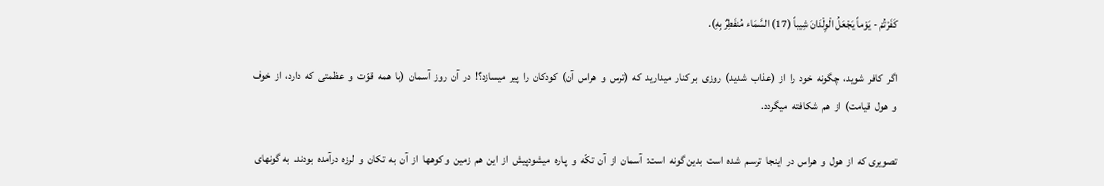کَفَرْتُمْ - یَوْماً یَجْعَلُ الْوِلْدَانَ شِیباً (17) السَّمَاء مُنفَطِرٌ بِهِ).

اگر  کافر  شوید،  چگونه  خود  را  از  (عذاب  شدید)  روزی  بر کنار  میدارید  که  (ترس  و  هراس  آن)  کودکان  را  پیر  میسازد؟!  در  آن  روز  آسمان  (با  همه  قوّت  و  عظمتی  که  دارد،  از  خوف  و  هول  قیامت)  از  هم  شکافته  میگردد.

تصویری که  از  هول  و  هراس  در  اینجا  ترسـم  شده  است  بدین گونه  است:  آسمان  از  آن  تکّه  و  پـاره  میشودپیش  از  این  هم  زمین  و کوهها  از  آن  به  تکان  و  لرزه  درآمده  بودند.  به گونهای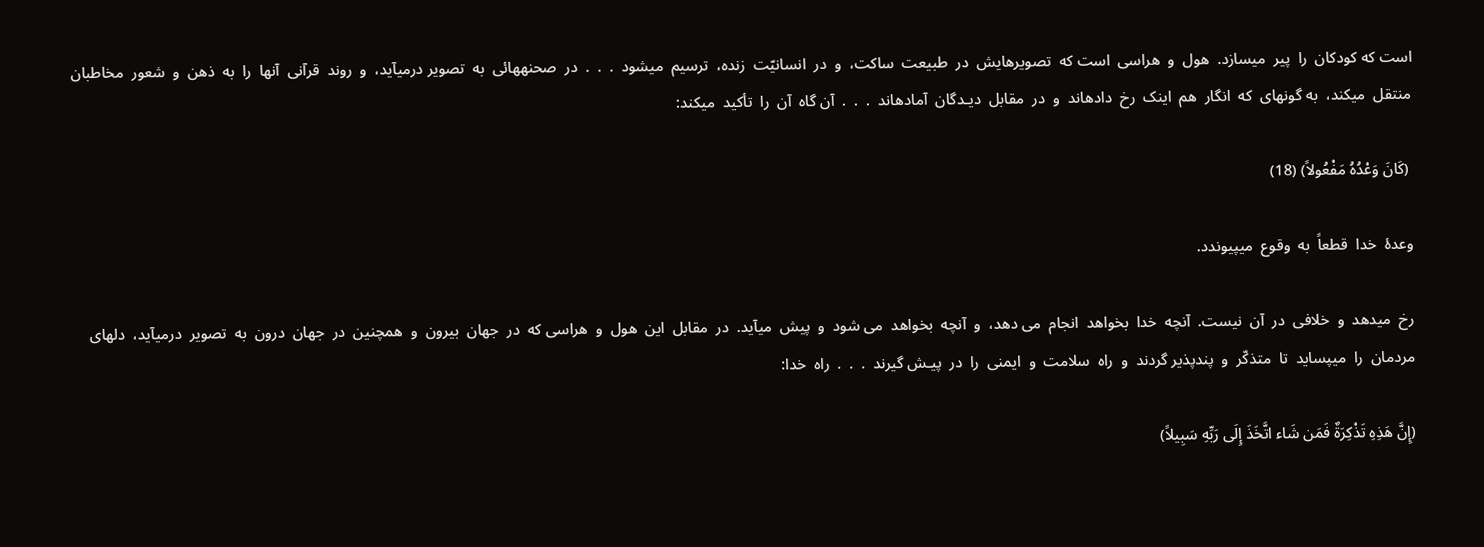است که کودکان  را  پیر  میسازد.  هول  و  هراسی  است که  تصویرهایش  در  طبیعت  ساکت،  و  در  انسانیّت  زنده،  ترسیم  میشود  .  .  .  در  صحنههائی  به  تصویر درمیآید،  و  روند  قرآنی  آنها  را  به  ذهن  و  شعور  مخاطبان  منتقل  میکند،  به گونهای  که  انگار  هم  اینک  رخ  دادهاند  و  در  مقابل  دیـدگان  آمادهاند  .  .  .  آن گاه  آن  را  تأکید  میکند:

 (کَانَ وَعْدُهُ مَفْعُولاً) (18)

وعدۀ  خدا  قطعاً  به  وقوع  میپیوندد.

رخ  میدهد  و  خلافی  در  آن  نیست.  آنچه  خدا  بخواهد  انجام  می دهد،  و  آنچه  بخواهد  می شود  و  پیش  میآید.  در  مقابل  این  هول  و  هراسی که  در  جهان  بیرون  و  همچنین  در  جهان  درون  به  تصویر  درمیآید،  دلهای  مردمان  را  میپساید  تا  متذکّر  و  پندپذیر گردند  و  راه  سلامت  و  ایمنی  را  در  پیـش گیرند  .  .  .  راه  خدا:

(إِنَّ هَذِهِ تَذْکِرَةٌ فَمَن شَاء اتَّخَذَ إِلَى رَبِّهِ سَبِیلاً)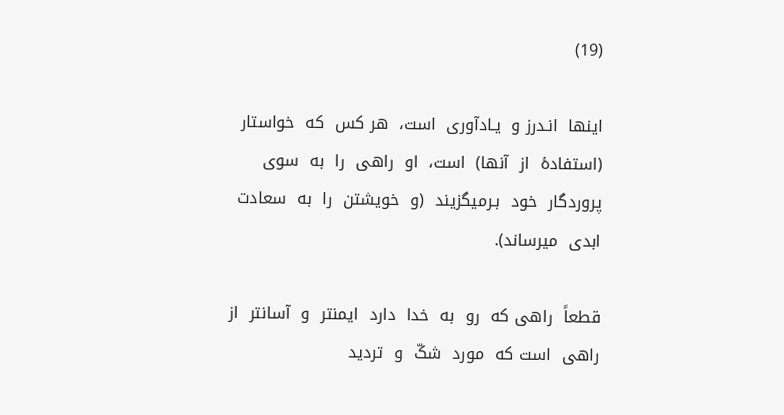(19)

اینها  انـدرز و  یـادآوری  است،  هر کس  که  خواستار  (استفادۀ  از  آنها)  است،  او  راهی  را  به  سوی  پروردگار  خود  بـرمیگزیند  (و  خویشتن  را  به  سعادت  ابدی  میرساند).

قطعاً  راهی که  رو  به  خدا  دارد  ایمنتر  و  آسانتر  از  راهی  است که  مورد  شکّ  و  تردید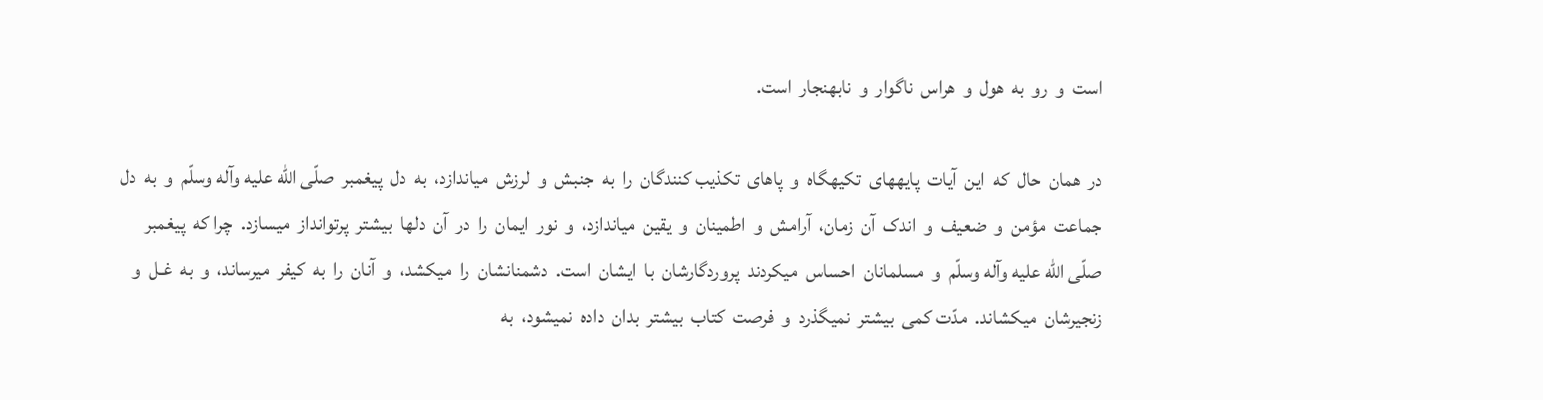است  و  رو  به  هول  و  هراس  ناگوار  و  نابهنجار  است‌.

در  همان  حال  که  این  آیات  پایههای  تکیهگاه  و  پاهای  تکذیب کنندگان  را  به  جنبش  و  لرزش  میاندازد،  به  دل  پیغمبر  صلّی الله علیه وآله وسلّم  و  به  دل  جماعت  مؤمن  و  ضعیف  و  اندک  آن  زمان،  آرامش  و  اطمینان  و  یقین  میاندازد،  و  نور  ایمان  را  در  آن  دلها  بیشتر  پرتوانداز  میسازد.  چرا که  پیغمبر  صلّی الله علیه وآله وسلّم  و  مسلمانان  احساس  میکردند  پروردگارشان  با  ایشان  است.  دشمنانشان  را  میکشد،  و  آنان  را  به  کیفر  میرساند،  و  به  غـل  و  زنجیرشان  میکشاند.  مدّت کمی  بیشتر  نمیگذرد  و  فرصت  کتاب  بیشتر  بدان  داده  نمیشود،  به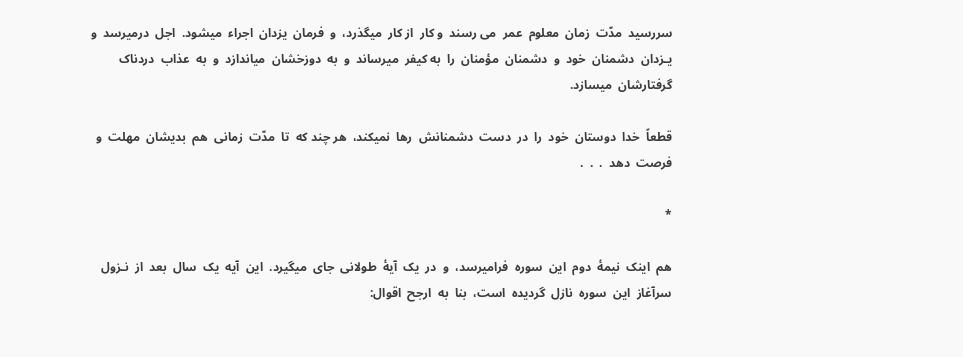سررسید  مدّت  زمان  معلوم  عمر  می رسند  و کار  از کار  میگذرد،  و  فرمان  یزدان  اجراء  میشود.  اجل  درمیرسد  و  یـزدان  دشمنان  خود  و  دشمنان  مؤمنان  را  به کیفر  میرساند  و  به  دوزخشان  میاندازد  و  به  عذاب  دردناک  گرفتارشان  میسازد.

قطعاً  خدا  دوستان  خود  را  در  دست  دشمنانش  رها  نمیکند،  هر چند که  تا  مدّت  زمانی  هم  بدیشان  مهلت  و  فرصت  دهد  .  .  .

*

هم  اینک  نیمۀ  دوم  این  سوره  فرامیرسد،  و  در  یک  آیۀ  طولانی  جای  میگیرد.  این  آیه  یک  سال  بعد  از  نـزول  سرآغاز  این  سوره  نازل  گردیده  است،  بنا  به  ارجح  اقوال‌: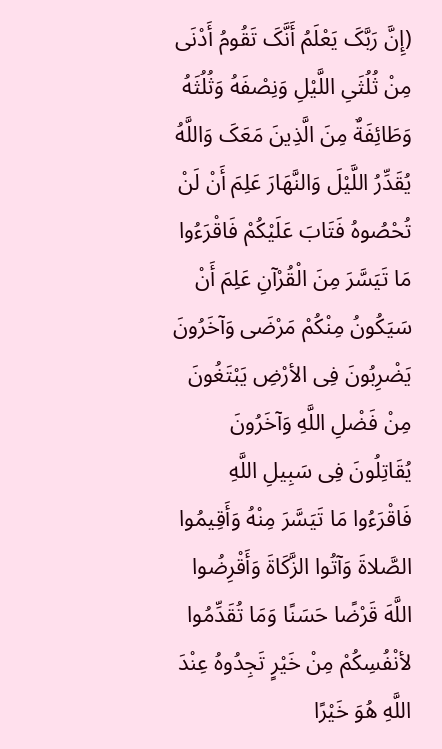(إِنَّ رَبَّکَ یَعْلَمُ أَنَّکَ تَقُومُ أَدْنَى مِنْ ثُلُثَیِ اللَّیْلِ وَنِصْفَهُ وَثُلُثَهُ وَطَائِفَةٌ مِنَ الَّذِینَ مَعَکَ وَاللَّهُ یُقَدِّرُ اللَّیْلَ وَالنَّهَارَ عَلِمَ أَنْ لَنْ تُحْصُوهُ فَتَابَ عَلَیْکُمْ فَاقْرَءُوا مَا تَیَسَّرَ مِنَ الْقُرْآنِ عَلِمَ أَنْ سَیَکُونُ مِنْکُمْ مَرْضَى وَآخَرُونَ یَضْرِبُونَ فِی الأرْضِ یَبْتَغُونَ مِنْ فَضْلِ اللَّهِ وَآخَرُونَ یُقَاتِلُونَ فِی سَبِیلِ اللَّهِ فَاقْرَءُوا مَا تَیَسَّرَ مِنْهُ وَأَقِیمُوا الصَّلاةَ وَآتُوا الزَّکَاةَ وَأَقْرِضُوا اللَّهَ قَرْضًا حَسَنًا وَمَا تُقَدِّمُوا لأنْفُسِکُمْ مِنْ خَیْرٍ تَجِدُوهُ عِنْدَ اللَّهِ هُوَ خَیْرًا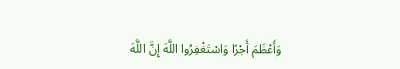وَأَعْظَمَ أَجْرًا وَاسْتَغْفِرُوا اللَّهَ إِنَّ اللَّهَ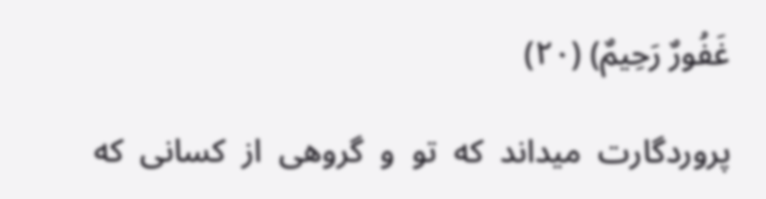غَفُورٌ رَحِیمٌ) (٢٠)

پروردگارت  میداند  که  تو  و  گروهی  از  کسانی  که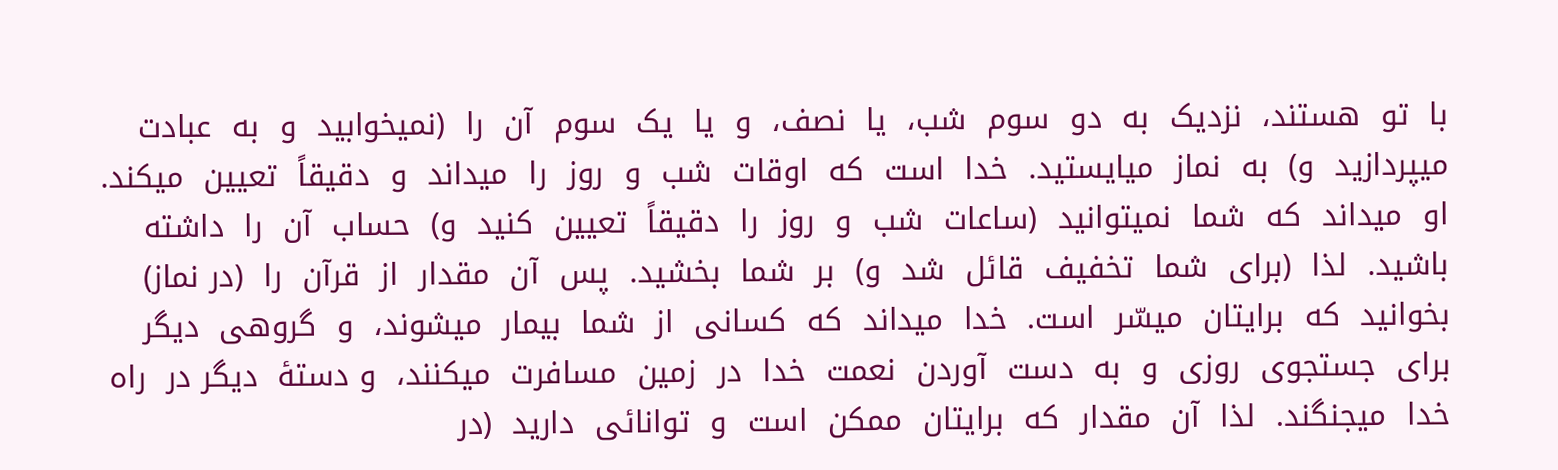با  تو  هستند،  نزدیک  به  دو  سوم  شب،  یا  نصف،  و  یا  یک  سوم  آن  را  (نمیخوابید  و  به  عبادت  میپردازید  و)  به  نماز  میایستید.  خدا  است  که  اوقات  شب  و  روز  را  میداند  و  دقیقاً  تعیین  میکند.  او  میداند  که  شما  نمیتوانید  (ساعات  شب  و  روز  را  دقیقاً  تعیین  کنید  و)  حساب  آن  را  داشته  باشید.  لذا  (برای  شما  تخفیف  قائل  شد  و)  بر  شما  بخشید.  پس  آن  مقدار  از  قرآن  را  (در نماز)  بخوانید  که  برایتان  میسّر  است.  خدا  میداند  که  کسانی  از  شما  بیمار  میشوند،  و  گروهی  دیگر  برای  جستجوی  روزی  و  به  دست  آوردن  نعمت  خدا  در  زمین  مسافرت  میکنند،  و دستۀ  دیگر در  راه  خدا  میجنگند.  لذا  آن  مقدار  که  برایتان  ممکن  است  و  توانائی  دارید  (در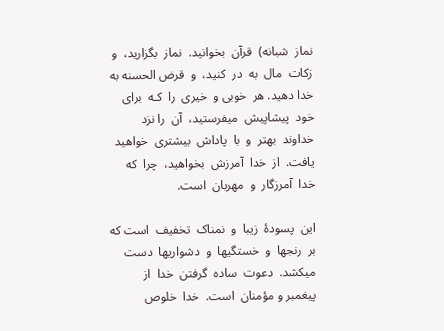نماز  شبانه)  قرآن  بخوانید.  نماز  بگزارید،  و  زکات  مال  به  در  کنید،  و  قرض الحسنه به  خدا دهید. هر  خوبی و  خیری  را  کـه  برای  خود  پیشاپیش  میفرستید،  آن  را نزد  خداوند  بهتر  و  با  پاداش  بیشتری  خواهید  یافت.  از  خدا  آمرزش  بخواهید،  چرا  که  خدا  آمرزگار  و  مهربان  است‌.

این  پسودۀ  زیبا  و  نمناک  تخفیف  است که  بر  رنجها  و  خستگیها  و  دشواریها  دست  میکشد.  دعوت  ساده  گرفتن  خدا  از  پیغمبر و مؤمنان  است.  خدا  خلوص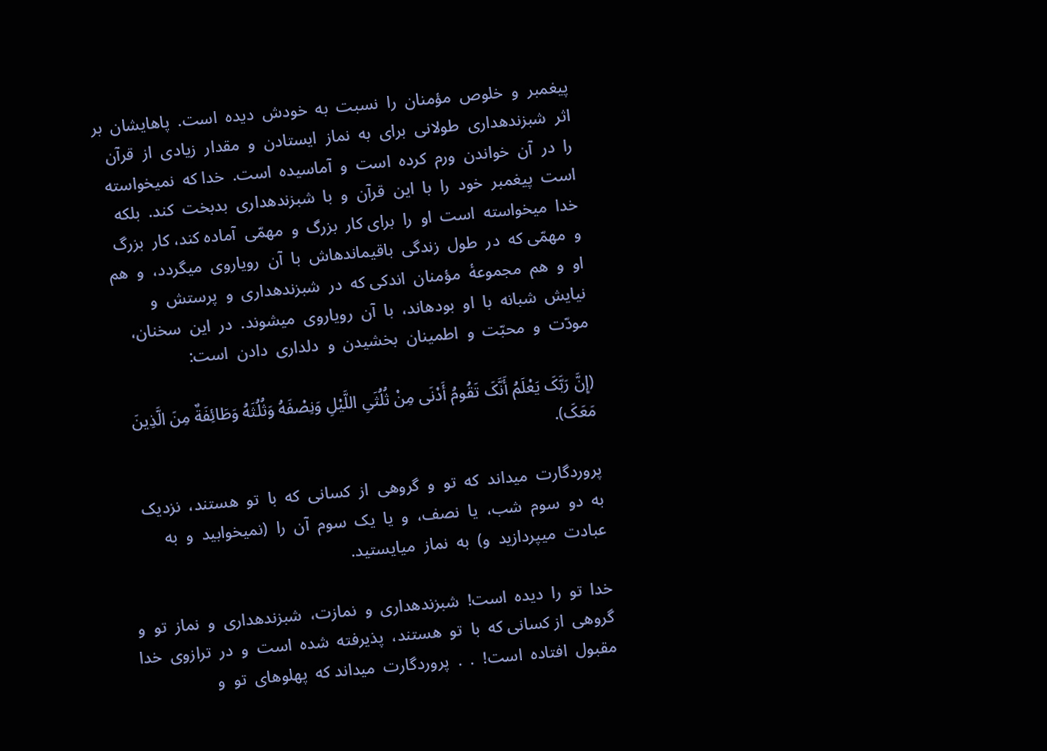پیغمبر  و  خلوص  مؤمنان  را  نسبت  به  خودش  دیده  است.  پاهایشان  بر  اثر  شبزندهداری  طولانی  برای  به  نماز  ایستادن  و  مقدار  زیادی  از  قرآن  را  در  آن  خواندن  ورم  کرده  است  و  آماسیده  است.  خدا که  نمیخواسته  است  پیغمبر  خود  را  با  این  قرآن  و  با  شبزندهداری  بدبخت  کند.  بلکه  خدا  میخواسته  است  او  را  برای کار  بزرگ  و  مهمّی  آماده کند، کار  بزرگ  و  مهمّی که  در  طول  زندگی  باقیماندهاش  با  آن  رویاروی  میگردد،  و  هم  او  و  هم  مجموعۀ  مؤمنان  اندکی که  در  شبزندهداری  و  پرستش  و  نیایش  شبانه  با  او  بودهاند،  با  آن  رویاروی  میشوند.  در  این  سخنان،  مودّت  و  محبّت  و  اطمینان  بخشیدن  و  دلداری  دادن  است‌:

(إِنَّ رَبَّکَ یَعْلَمُ أَنَّکَ تَقُومُ أَدْنَى مِنْ ثُلُثَیِ اللَّیْلِ وَنِصْفَهُ وَثُلُثَهُ وَطَائِفَةٌ مِنَ الَّذِینَ مَعَکَ).

پروردگارت  میداند  که  تو  و  گروهی  از  کسانی  که  با  تو  هستند،  نزدیک  به  دو  سوم  شب،  یا  نصف،  و  یا  یک  سوم  آن  را  (نمیخوابید  و  به  عبادت  میپردازید  و)  به  نماز  میایستید.

خدا  تو  را  دیده  است!  شبزندهداری  و  نمازت،  شبزندهداری  و  نماز  تو  و گروهی  از کسانی که  با  تو  هستند،  پذیرفته  شده  است  و  در  ترازوی  خدا  مقبول  افتاده  است!  .  .  پروردگارت  میداند که  پهلوهای  تو  و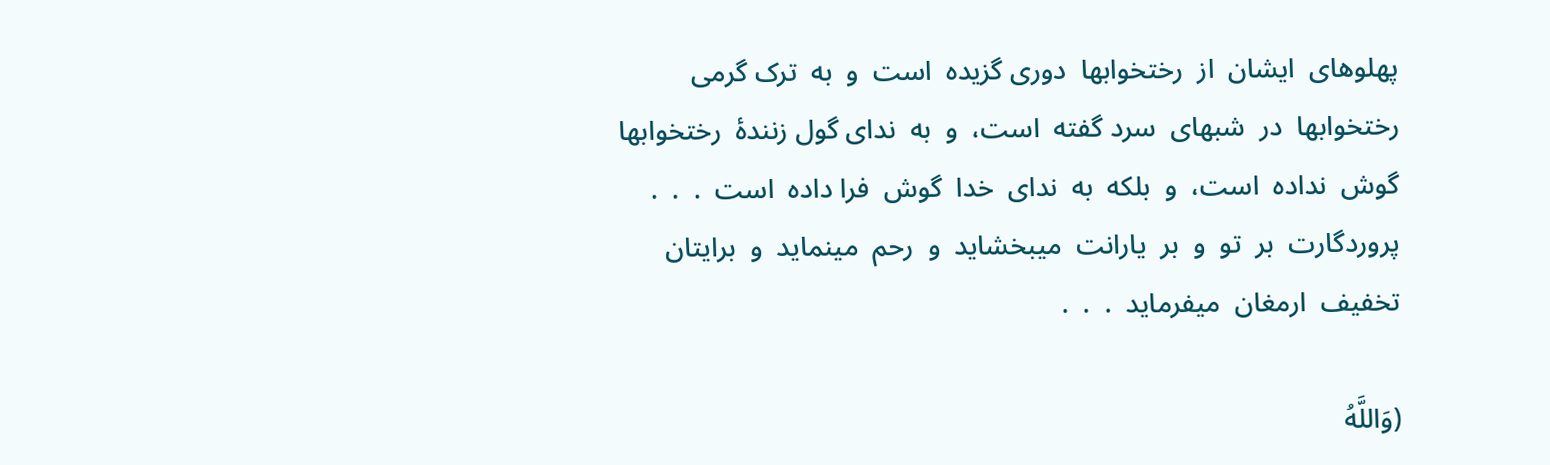پهلوهای  ایشان  از  رختخوابها  دوری گزیده  است  و  به  ترک گرمی  رختخوابها  در  شبهای  سرد گفته  است،  و  به  ندای گول زنندۀ  رختخوابها  گوش  نداده  است،  و  بلکه  به  ندای  خدا  گوش  فرا داده  است  .  .  .  پروردگارت  بر  تو  و  بر  یارانت  میبخشاید  و  رحم  مینماید  و  برایتان  تخفیف  ارمغان  میفرماید  .  .  .

(وَاللَّهُ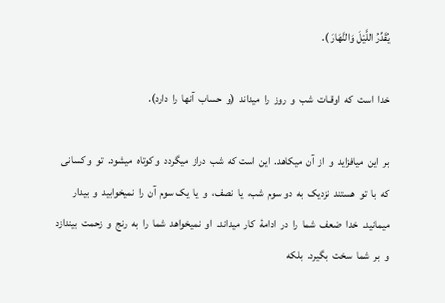یُقَدِّرُ اللَّیْلَ وَالنَّهَارَ ).

خدا  است  که  اوقـات  شب  و  روز  را  میداند  (و  حساب  آنها  را  دارد).

بر  این  میافزاید  و  از  آن  میکاهد.  این  است که  شب  دراز  میگردد  و کوتاه  میشود.  تو  و کسانی که  با  تو  هستند  نزدیک  به  دو سوم  شب،  یا  نصف،  و  یا  یک سوم  آن  را  نمیخوابید  و  بیدار  میمانید.  خدا  ضعف  شما  را  در  ادامۀ  کار  میداند.  او  نمیخواهد  شما  را  به  رنج  و  زحمت  بیندازد  و  بر  شما  سخت  بگیرد.  بلکه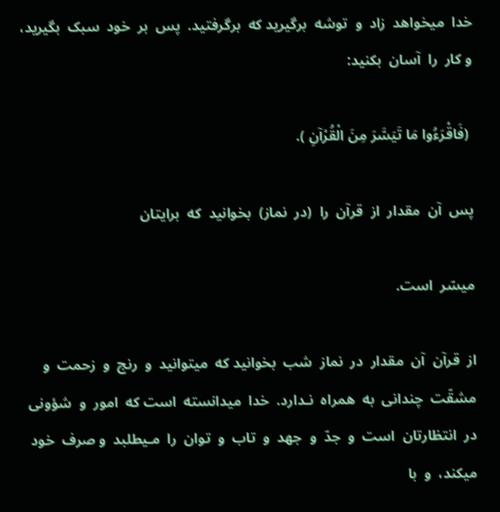خدا  میخواهد  زاد  و  توشه  برگیرید که  برگرفتید.  پس  بر  خود  سبک  بگیرید،  و کار  را  آسان  بکنید:

 (فَاقْرَءُوا مَا تَیَسَّرَ مِنَ الْقُرْآنِ ).

پس  آن  مقدار  از  قرآن  را  (در  نماز)  بخوانید  که  برایتان

میسّر  است‌.

از  قرآن  آن  مقدار  در  نماز  شب  بخوانید که  میتوانید  و  رنج  و  زحمت  و  مشقّت  چندانی  به  همراه  نـدارد.  خدا  میدانسته  است که  امور  و  شؤونی  در  انتظارتان  است  و  جدّ  و  جهد  و  تاب  و  توان  را  مـیطلبد  و صرف  خود  میکند،  و  با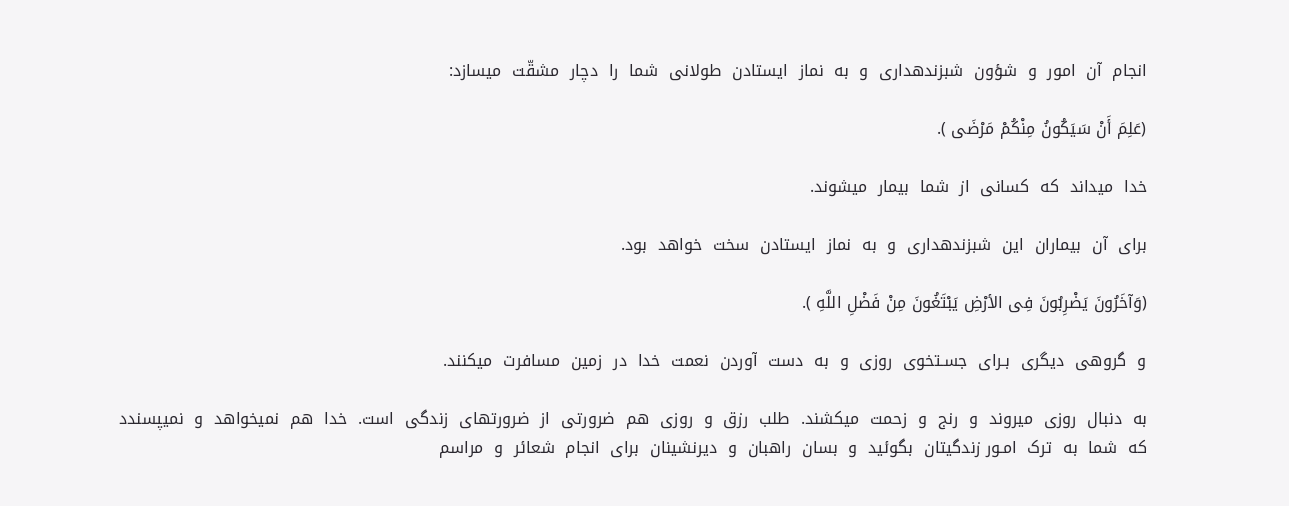انجام  آن  امور  و  شؤون  شبزندهداری  و  به  نماز  ایستادن  طولانی  شما  را  دچار  مشقّت  میسازد:

(عَلِمَ أَنْ سَیَکُونُ مِنْکُمْ مَرْضَى ).

خدا  میداند  که  کسانی  از  شما  بیمار  میشوند.

برای  آن  بیماران  این  شبزندهداری  و  به  نماز  ایستادن  سخت  خواهد  بود.

(وَآخَرُونَ یَضْرِبُونَ فِی الأرْضِ یَبْتَغُونَ مِنْ فَضْلِ اللَّهِ ).

و  گروهی  دیگری  بـرای  جسـتخوی  روزی  و  به  دست  آوردن  نعمت  خدا  در  زمین  مسافرت  میکنند.

به  دنبال  روزی  میروند  و  رنج  و  زحمت  میکشند.  طلب  رزق  و  روزی  هم  ضرورتی  از  ضرورتهای  زندگی  است.  خدا  هم  نمیخواهد  و  نمیپسندد که  شما  به  ترک  امـور زندگیتان  بگوئید  و  بسان  راهبان  و  دیرنشینان  برای  انجام  شعائر  و  مراسم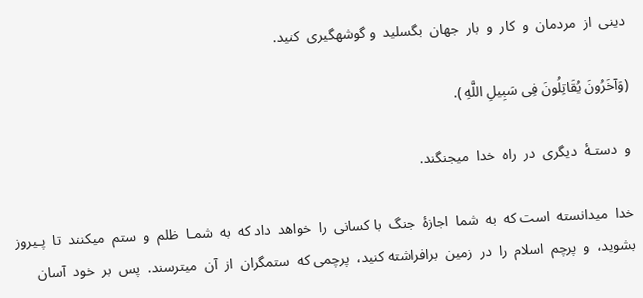دینی  از  مردمان  و  کار  و  بار  جهان  بگسلید  و گوشهگیری  کنید.

(وَآخَرُونَ یُقَاتِلُونَ فِی سَبِیلِ اللَّهِ ).

و  دستـۀ  دیگری  در  راه  خدا  میجنگند.

خدا  میدانسته  است که  به  شما  اجازۀ  جنگ  با کسانی  را  خواهد  داد که  به  شمـا  ظلم  و  ستم  میکنند  تا  پـیروز  بشوید،  و  پرچم  اسلام  را  در  زمین  برافراشته کنید،  پرچمی که  ستمگران  از  آن  میترسند.  پس  بر  خود  آسان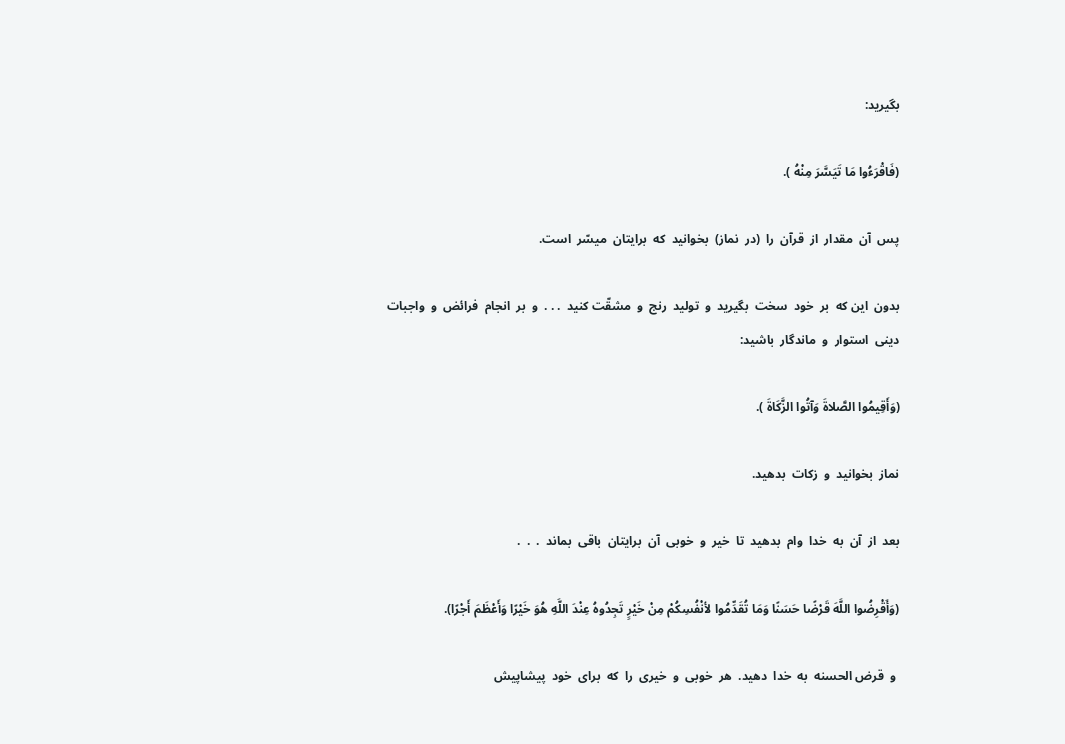بگیرید:

(فَاقْرَءُوا مَا تَیَسَّرَ مِنْهُ ).

پس  آن  مقدار  از  قرآن  را  (در  نماز)  بخوانید  که  برایتان  میسّر  است.

بدون  این که  بر  خود  سخت  بگیرید  و  تولید  رنج  و  مشقّت کنید  . . .  و  بر  انجام  فرائض  و  واجبات  دینی  استوار  و  ماندگار  باشید:

(وَأَقِیمُوا الصَّلاةَ وَآتُوا الزَّکَاةَ ).

نماز  بخوانید  و  زکات  بدهید.

بعد  از  آن  به  خدا  وام  بدهید  تا  خیر  و  خوبی  آن  برایتان  باقی  بماند  .  .  .

(وَأَقْرِضُوا اللَّهَ قَرْضًا حَسَنًا وَمَا تُقَدِّمُوا لأنْفُسِکُمْ مِنْ خَیْرٍ تَجِدُوهُ عِنْدَ اللَّهِ هُوَ خَیْرًا وَأَعْظَمَ أَجْرًا).

 و  قرض الحسنه  به  خدا  دهید.  هر  خوبی  و  خیری  را  که  برای  خود  پیشاپیش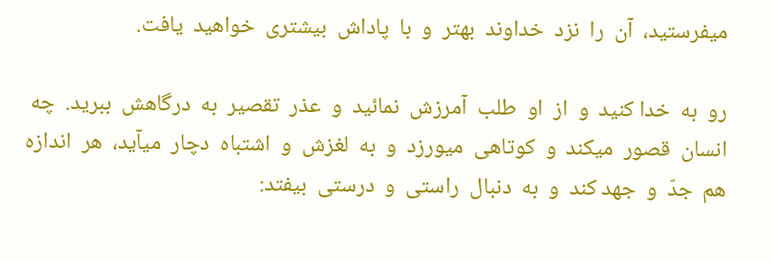میفرستید،  آن  را  نزد  خداوند  بهتر  و  با  پاداش  بیشتری  خواهید  یافت‌.

رو  به  خدا کنید  و  از  او  طلب  آمرزش  نمائید  و  عذر  تقصیر  به  درگاهش  ببرید.  چه  انسان  قصور  میکند  و  کوتاهی  میورزد  و  به  لغزش  و  اشتباه  دچار  میآید،  هر  اندازه  هم  جدّ  و  جهد کند  و  به  دنبال  راستی  و  درستی  بیفتد: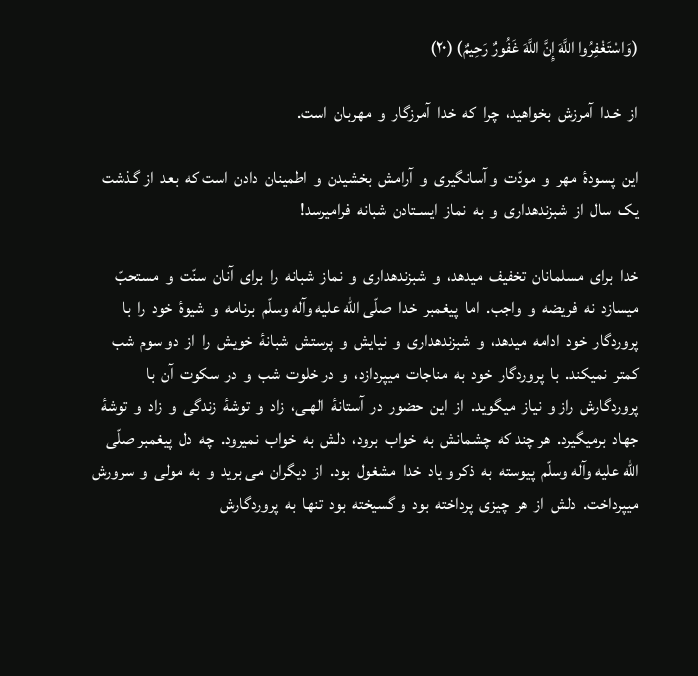(وَاسْتَغْفِرُوا اللَّهَ إِنَّ اللَّهَ غَفُورٌ رَحِیمٌ) (٢٠)

از  خـدا  آمرزش  بخواهید،  چرا  که  خدا  آمرزگار  و  مهربان  است‌.

این  پسودۀ  مهر  و  مودّت  و آسانگیری  و  آرامش  بخشیدن  و  اطمینان  دادن  است که  بعد  از گـذشت  یک  سال  از  شبزندهداری  و  به  نماز  ایسـتادن  شبانه  فرامیرسد!

خدا  برای  مسلمانان  تخفیف  میدهد،  و  شبزندهداری  و  نماز  شبانه  را  برای  آنان  سنّت  و  مستحبّ  میسازد  نه  فریضه  و  واجب.  اما  پیغمبر  خدا  صلّی الله علیه وآله وسلّم  برنامه  و  شیوۀ  خود  را  با  پروردگار  خود  ادامه  میدهد،  و  شبزندهداری  و  نیایش  و  پرستش  شبانۀ  خویش  را  از  دو سوم  شب  کمتر  نمیکند.  با  پروردگار  خود  به  مناجات  میپردازد،  و  در خلوت  شب  و  در  سکوت  آن  با  پروردگارش  راز و  نیاز  میگوید.  از  این  حضور  در  آستانۀ  الهـی،  زاد  و  توشۀ  زندگی  و  زاد  و  توشۀ  جهاد  برمیگیرد.  هر چند که  چشمانش  به  خواب  برود،  دلش  به  خواب  نمیرود.  چه  دل  پیغمبر صلّی الله علیه وآله وسلّم  پیوسته  به  ذکر و یاد  خدا  مشغول  بود.  از  دیگران  می برید  و  به  مولی  و  سرورش  میپرداخت.  دلش  از  هر  چیزی  پرداخته  بود  و گسیخته  بود  تنها  به  پروردگارش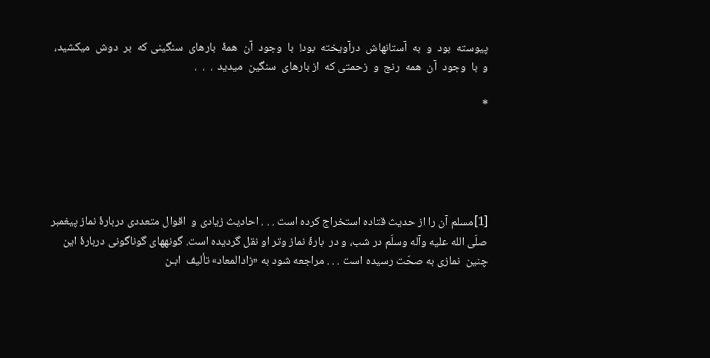پیوسته  بود  و  به  آستانهاش  درآویخته  بود!  با  وجود  آن  همۀ  بارهای  سنگینی که  بر  دوش  میکشید،  و  با  وجود  آن  همه  رنج  و  زحمتی که  از بارهای  سنگین  میدید  .  .  .

*





[1]مسلم آن را از حدیث قتاده استخراج کرده است . . . احادیث زیادی و  اقوال متعددی دربارۀ نماز پیغمبر صلّی الله علیه وآله وسلّم در شب، و در  بارۀ نماز وتر او نقل گردیده است. گونههای گوناگونی دربارۀ این چنین  نمازی به صحّت رسیده است . . . مراجعه شود به «زادالمعاد» تألیف  ابـن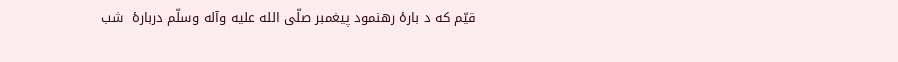قیّم که د بارۀ رهنمود پیغمبر صلّی الله علیه وآله وسلّم دربارۀ  شب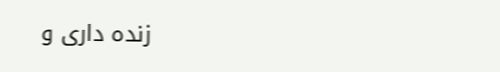زنده داری و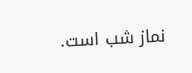نماز شب است‌.